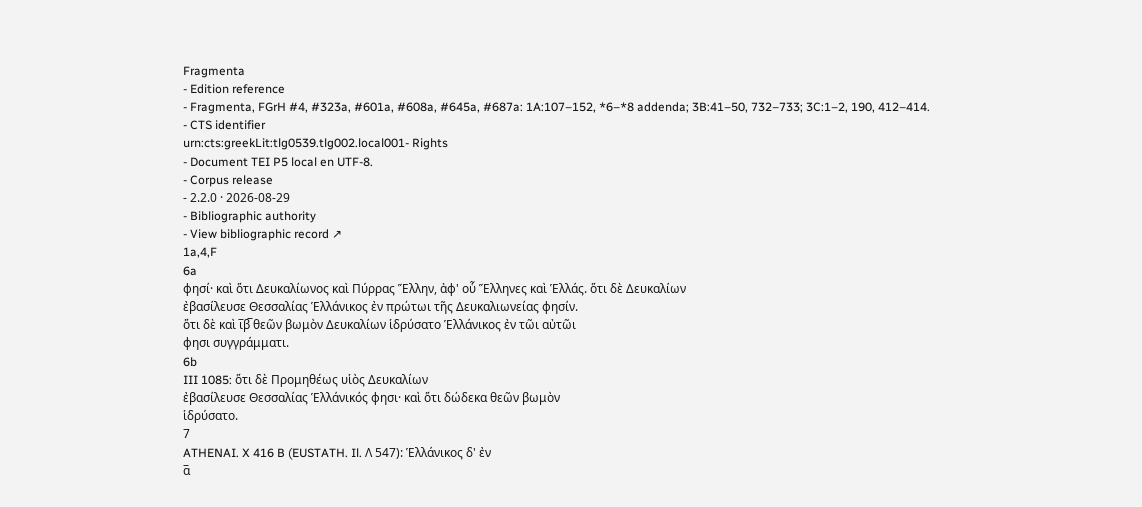Fragmenta
- Edition reference
- Fragmenta, FGrH #4, #323a, #601a, #608a, #645a, #687a: 1A:107–152, *6–*8 addenda; 3B:41–50, 732–733; 3C:1–2, 190, 412–414.
- CTS identifier
urn:cts:greekLit:tlg0539.tlg002.local001- Rights
- Document TEI P5 local en UTF-8.
- Corpus release
- 2.2.0 · 2026-08-29
- Bibliographic authority
- View bibliographic record ↗
1a,4,F
6a
φησί· καὶ ὅτι Δευκαλίωνος καὶ Πύρρας Ἕλλην, ἀφ' οὗ Ἕλληνες καὶ Ἑλλάς. ὅτι δὲ Δευκαλίων
ἐβασίλευσε Θεσσαλίας Ἑλλάνικος ἐν πρώτωι τῆς Δευκαλιωνείας φησίν.
ὅτι δὲ καὶ ι̅β̅ θεῶν βωμὸν Δευκαλίων ἱδρύσατο Ἑλλάνικος ἐν τῶι αὐτῶι
φησι συγγράμματι.
6b
III 1085: ὅτι δὲ Προμηθέως υἱὸς Δευκαλίων
ἐβασίλευσε Θεσσαλίας Ἑλλάνικός φησι· καὶ ὅτι δώδεκα θεῶν βωμὸν
ἱδρύσατο.
7
ATHENAI. X 416 B (EUSTATH. Il. Λ 547): Ἑλλάνικος δ' ἐν
α̅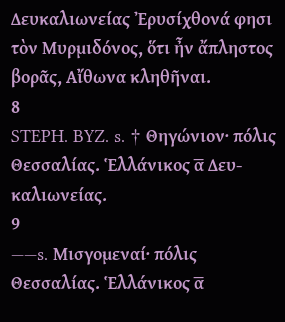Δευκαλιωνείας Ἐρυσίχθονά φησι τὸν Μυρμιδόνος, ὅτι ἦν ἄπληστος
βορᾶς, Αἴθωνα κληθῆναι.
8
STEPH. BYZ. s. † Θηγώνιον· πόλις Θεσσαλίας. Ἑλλάνικος α̅ Δευ-
καλιωνείας.
9
——s. Μισγομεναί· πόλις Θεσσαλίας. Ἑλλάνικος α̅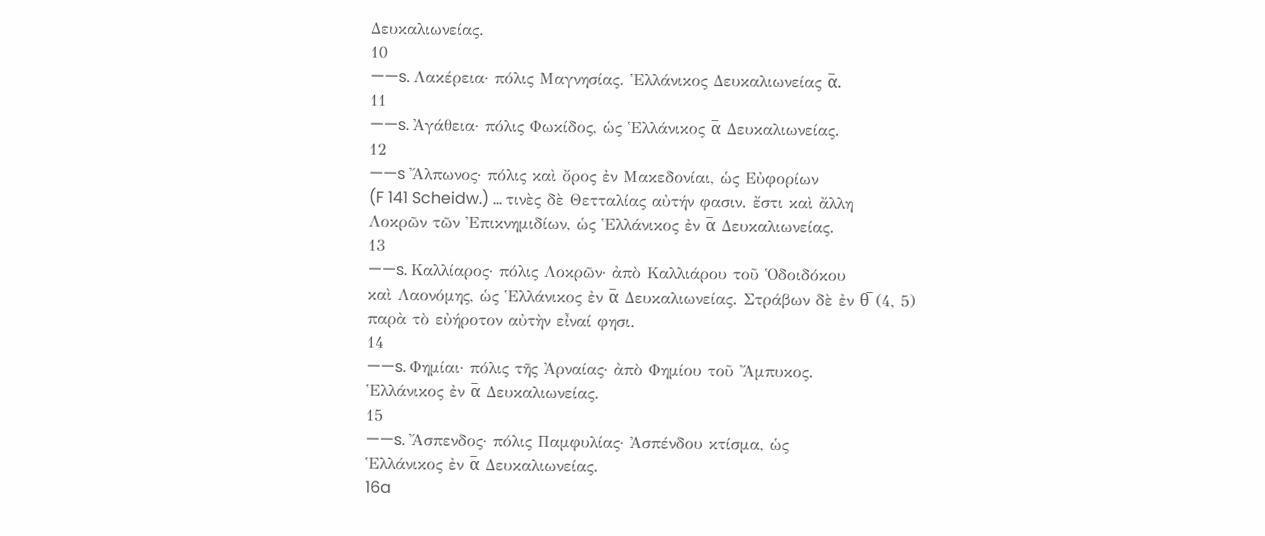Δευκαλιωνείας.
10
——s. Λακέρεια· πόλις Μαγνησίας. Ἑλλάνικος Δευκαλιωνείας α̅.
11
——s. Ἀγάθεια· πόλις Φωκίδος, ὡς Ἑλλάνικος α̅ Δευκαλιωνείας.
12
——s Ἄλπωνος· πόλις καὶ ὄρος ἐν Μακεδονίαι, ὡς Εὐφορίων
(F 141 Scheidw.) ... τινὲς δὲ Θετταλίας αὐτήν φασιν. ἔστι καὶ ἄλλη
Λοκρῶν τῶν Ἐπικνημιδίων, ὡς Ἑλλάνικος ἐν α̅ Δευκαλιωνείας.
13
——s. Καλλίαρος· πόλις Λοκρῶν· ἀπὸ Καλλιάρου τοῦ Ὁδοιδόκου
καὶ Λαονόμης, ὡς Ἑλλάνικος ἐν α̅ Δευκαλιωνείας. Στράβων δὲ ἐν θ̅ (4, 5)
παρὰ τὸ εὐήροτον αὐτὴν εἶναί φησι.
14
——s. Φημίαι· πόλις τῆς Ἀρναίας· ἀπὸ Φημίου τοῦ Ἄμπυκος.
Ἑλλάνικος ἐν α̅ Δευκαλιωνείας.
15
——s. Ἄσπενδος· πόλις Παμφυλίας· Ἀσπένδου κτίσμα, ὡς
Ἑλλάνικος ἐν α̅ Δευκαλιωνείας.
16a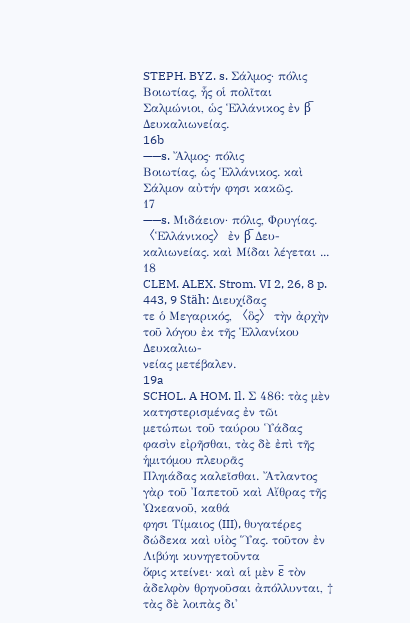STEPH. BYZ. s. Σάλμος· πόλις Βοιωτίας, ἧς οἱ πολῖται
Σαλμώνιοι, ὡς Ἑλλάνικος ἐν β̅ Δευκαλιωνείας.
16b
——s. Ἄλμος· πόλις
Βοιωτίας, ὡς Ἑλλάνικος. καὶ Σάλμον αὐτήν φησι κακῶς.
17
——s. Μιδάειον· πόλις, Φρυγίας. 〈Ἑλλάνικος〉 ἐν β̅ Δευ-
καλιωνείας. καὶ Μίδαι λέγεται ...
18
CLEM. ALEX. Strom. VI 2, 26, 8 p. 443, 9 Stäh: Διευχίδας
τε ὁ Μεγαρικός, 〈ὃς〉 τὴν ἀρχὴν τοῦ λόγου ἐκ τῆς Ἑλλανίκου Δευκαλιω-
νείας μετέβαλεν.
19a
SCHOL. A HOM. Il. Σ 486: τὰς μὲν κατηστερισμένας ἐν τῶι
μετώπωι τοῦ ταύρου Ὑάδας φασὶν εἰρῆσθαι, τὰς δὲ ἐπὶ τῆς ἡμιτόμου πλευρᾶς
Πληιάδας καλεῖσθαι. Ἄτλαντος γὰρ τοῦ Ἰαπετοῦ καὶ Αἴθρας τῆς Ὠκεανοῦ, καθά
φησι Τίμαιος (III), θυγατέρες δώδεκα καὶ υἱὸς Ὕας. τοῦτον ἐν Λιβύηι κυνηγετοῦντα
ὄφις κτείνει· καὶ αἱ μὲν ε̅ τὸν ἀδελφὸν θρηνοῦσαι ἀπόλλυνται, † τὰς δὲ λοιπὰς δι'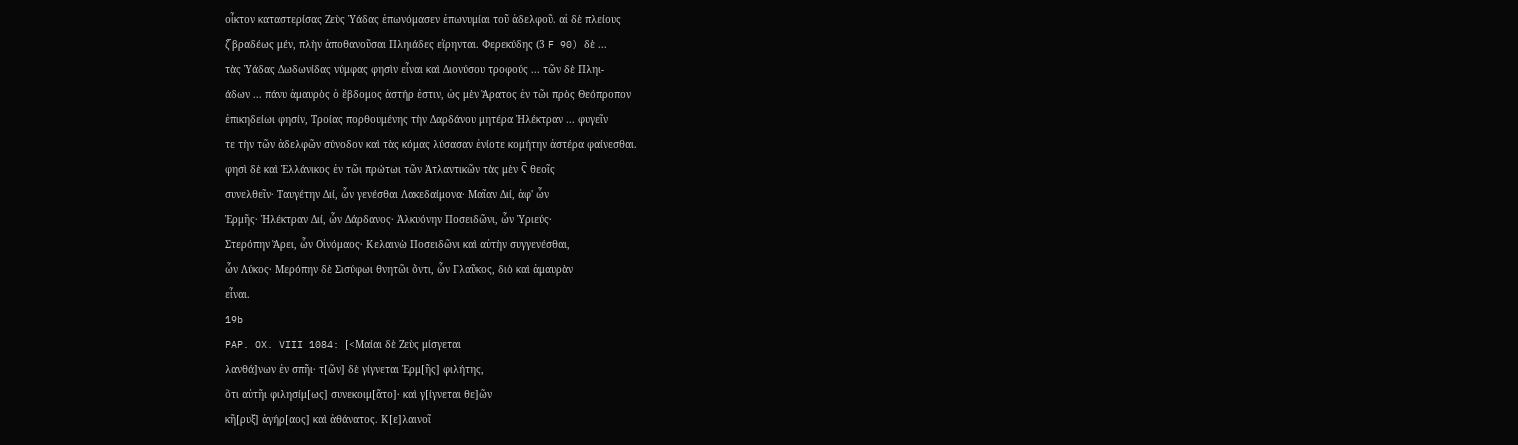οἶκτον καταστερίσας Ζεὺς Ὑάδας ἐπωνόμασεν ἐπωνυμίαι τοῦ ἀδελφοῦ. αἱ δὲ πλείους
ζ̅ βραδέως μέν, πλὴν ἀποθανοῦσαι Πληιάδες εἴρηνται. Φερεκύδης (3 F 90) δὲ ...
τὰς Ὑάδας Δωδωνίδας νύμφας φησὶν εἶναι καὶ Διονύσου τροφούς ... τῶν δὲ Πληι-
άδων ... πάνυ ἀμαυρὸς ὁ ἕβδομος ἀστήρ ἐστιν, ὡς μὲν Ἄρατος ἐν τῶι πρὸς Θεόπροπον
ἐπικηδείωι φησίν, Τροίας πορθουμένης τὴν Δαρδάνου μητέρα Ἠλέκτραν ... φυγεῖν
τε τὴν τῶν ἀδελφῶν σύνοδον καὶ τὰς κόμας λύσασαν ἐνίοτε κομήτην ἀστέρα φαίνεσθαι.
φησὶ δὲ καὶ Ἑλλάνικος ἐν τῶι πρώτωι τῶν Ἀτλαντικῶν τὰς μὲν Ϛ̅ θεοῖς
συνελθεῖν· Ταυγέτην Διί, ὧν γενέσθαι Λακεδαίμονα· Μαῖαν Διί, ἀφ' ὧν
Ἑρμῆς· Ἠλέκτραν Διί, ὧν Δάρδανος· Ἀλκυόνην Ποσειδῶνι, ὧν Ὑριεύς·
Στερόπην Ἄρει, ὧν Οἰνόμαος· Κελαινὼ Ποσειδῶνι καὶ αὐτὴν συγγενέσθαι,
ὧν Λύκος· Μερόπην δὲ Σισύφωι θνητῶι ὄντι, ὧν Γλαῦκος, διὸ καὶ ἀμαυρὰν
εἶναι.
19b
PAP. OX. VIII 1084: [<Μαίαι δὲ Ζεὺς μίσγεται
λανθά]νων ἐν σπῆι· τ[ῶν] δὲ γίγνεται Ἑρμ[ῆς] φιλήτης,
ὅτι αὐτῆι φιλησίμ[ως] συνεκοιμ[ᾶτο]· καὶ γ[ίγνεται θε]ῶν
κῆ[ρυξ] ἀγήρ[αος] καὶ ἀθάνατος. Κ[ε]λαινοῖ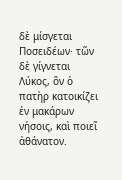δὲ μίσγεται
Ποσειδέων· τῶν δὲ γίγνεται Λύκος, ὃν ὁ πατὴρ κατοικίζει
ἐν μακάρων νήσοις, καὶ ποιεῖ ἀθάνατον.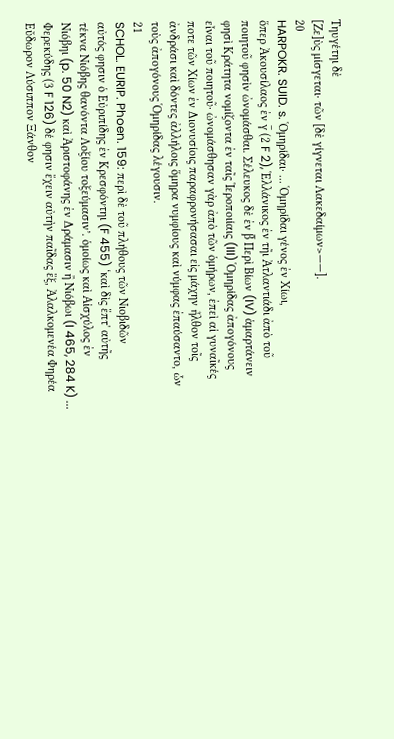Τηυγέτηι δὲ
[Ζε]ὺς μίσγεται· τῶν [δὲ γίγνεται Λακεδαίμων>——].
20
HARPOKR. SUID. s. Ὁμηρίδαι· ... Ὁμηρίδαι γένος ἐν Χίωι,
ὅπερ Ἀκουσίλαος ἐν γ̅ (2 F 2), Ἑλλάνικος ἐν τῆι Ἀτλαντιάδι ἀπὸ τοῦ
ποιητοῦ φησὶν ὠνομάσθαι. Σέλευκος δὲ ἐν β̅ Περὶ Βίων (IV) ἁμαρτάνειν
φησὶ Κράτητα νομίζοντα ἐν ταῖς Ἱεροποιίαις (III) Ὁμηρίδας ἀπογόνους
εἶναι τοῦ ποιητοῦ· ὠνομάσθησαν γὰρ ἀπὸ τῶν ὁμήρων, ἐπεὶ αἱ γυναῖκές
ποτε τῶν Χίων ἐν Διονυσίοις παραφρονήσασαι εἰς μάχην ἦλθον τοῖς
ἀνδράσι καὶ δόντες ἀλλήλοις ὅμηρα νυμφίους καὶ νύμφας ἐπαύσαντο, ὧν
τοὺς ἀπογόνους Ὁμηρίδας λέγουσιν.
21
SCHOL. EURIP. Phoen. 159: περὶ δὲ τοῦ πλήθους τῶν Νιοβιδῶν
αὐτός φησιν ὁ Εὐριπίδης ἐν Κρεσφόντηι (F 455) ‘καὶ δὶς ἕπτ' αὐτῆς
τέκνα Νιόβης θανόντα Λοξίου τοξεύμασιν’. ὁμοίως καὶ Αἰσχύλος ἐν
Νιόβηι (p. 50 N2) καὶ Ἀριστοφάνης ἐν Δράμασιν ἢ Νιόβωι (I 465, 284 K) ...
Φερεκύδης (3 F 126) δέ φησιν ἔχειν αὐτὴν παῖδας ἕξ, Ἀλαλκομενέα Φηρέα
Εὔδωρον Λύσιππον Ξάνθον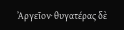Ἀργεῖον· θυγατέρας δὲ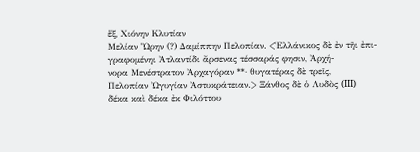ἕξ, Χιόνην Κλυτίαν
Μελίαν Ὥρην (?) Δαμίππην Πελοπίαν. <Ἑλλάνικος δὲ ἐν τῆι ἐπι-
γραφομένηι Ἀτλαντίδι ἄρσενας τέσσαράς φησιν, Ἀρχή-
νορα Μενέστρατον Ἀρχαγόραν **· θυγατέρας δὲ τρεῖς,
Πελοπίαν Ὠγυγίαν Ἀστυκράτειαν.> Ξάνθος δὲ ὁ Λυδὸς (III)
δέκα καὶ δέκα ἐκ Φιλόττου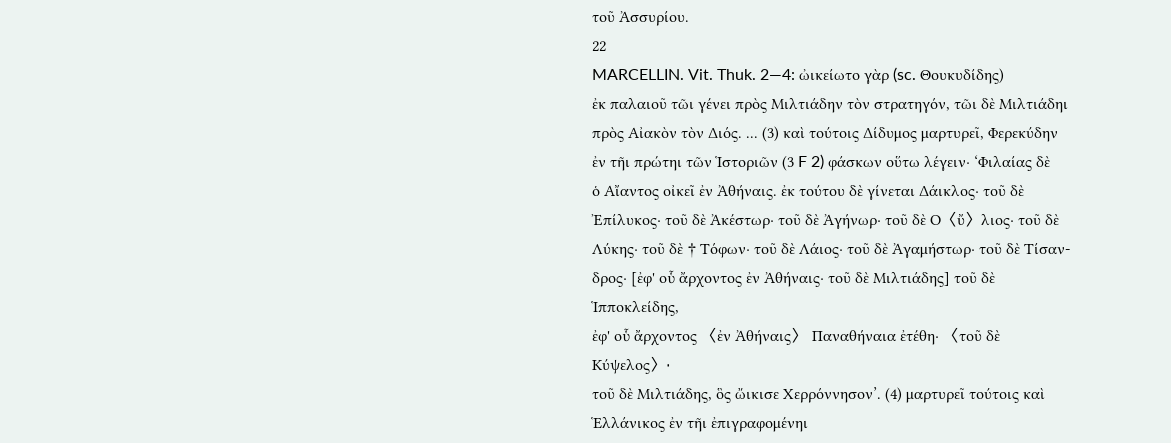τοῦ Ἀσσυρίου.
22
MARCELLIN. Vit. Thuk. 2—4: ὠικείωτο γὰρ (sc. Θουκυδίδης)
ἐκ παλαιοῦ τῶι γένει πρὸς Μιλτιάδην τὸν στρατηγόν, τῶι δὲ Μιλτιάδηι
πρὸς Αἰακὸν τὸν Διός. ... (3) καὶ τούτοις Δίδυμος μαρτυρεῖ, Φερεκύδην
ἐν τῆι πρώτηι τῶν Ἱστοριῶν (3 F 2) φάσκων οὕτω λέγειν· ‘Φιλαίας δὲ
ὁ Αἴαντος οἰκεῖ ἐν Ἀθήναις. ἐκ τούτου δὲ γίνεται Δάικλος· τοῦ δὲ
Ἐπίλυκος· τοῦ δὲ Ἀκέστωρ· τοῦ δὲ Ἀγήνωρ· τοῦ δὲ Ο〈ὔ〉λιος· τοῦ δὲ
Λύκης· τοῦ δὲ † Τόφων· τοῦ δὲ Λάιος· τοῦ δὲ Ἀγαμήστωρ· τοῦ δὲ Τίσαν-
δρος· [ἐφ' οὗ ἄρχοντος ἐν Ἀθήναις· τοῦ δὲ Μιλτιάδης] τοῦ δὲ Ἱπποκλείδης,
ἐφ' οὗ ἄρχοντος 〈ἐν Ἀθήναις〉 Παναθήναια ἐτέθη· 〈τοῦ δὲ Κύψελος〉·
τοῦ δὲ Μιλτιάδης, ὃς ὤικισε Χερρόννησον’. (4) μαρτυρεῖ τούτοις καὶ
Ἑλλάνικος ἐν τῆι ἐπιγραφομένηι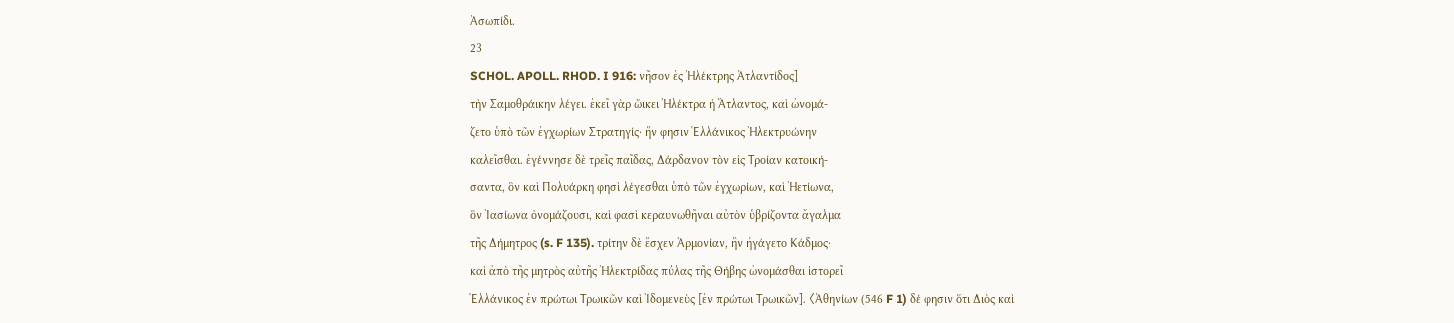Ἀσωπίδι.
23
SCHOL. APOLL. RHOD. I 916: νῆσον ἐς Ἠλέκτρης Ἀτλαντίδος]
τὴν Σαμοθράικην λέγει. ἐκεῖ γὰρ ὤικει Ἠλέκτρα ἡ Ἄτλαντος, καὶ ὠνομά-
ζετο ὑπὸ τῶν ἐγχωρίων Στρατηγίς· ἥν φησιν Ἑλλάνικος Ἠλεκτρυώνην
καλεῖσθαι. ἐγέννησε δὲ τρεῖς παῖδας, Δάρδανον τὸν εἰς Τροίαν κατοική-
σαντα, ὃν καὶ Πολυάρκη φησὶ λέγεσθαι ὑπὸ τῶν ἐγχωρίων, καὶ Ἠετίωνα,
ὃν Ἰασίωνα ὀνομάζουσι, καὶ φασὶ κεραυνωθῆναι αὐτὸν ὑβρίζοντα ἄγαλμα
τῆς Δήμητρος (s. F 135). τρίτην δὲ ἔσχεν Ἁρμονίαν, ἣν ἠγάγετο Κάδμος·
καὶ ἀπὸ τῆς μητρὸς αὐτῆς Ἠλεκτρίδας πύλας τῆς Θήβης ὠνομάσθαι ἱστορεῖ
Ἑλλάνικος ἐν πρώτωι Τρωικῶν καὶ Ἰδομενεὺς [ἐν πρώτωι Τρωικῶν]. 〈Ἀθηνίων (546 F 1) δέ φησιν ὅτι Διὸς καὶ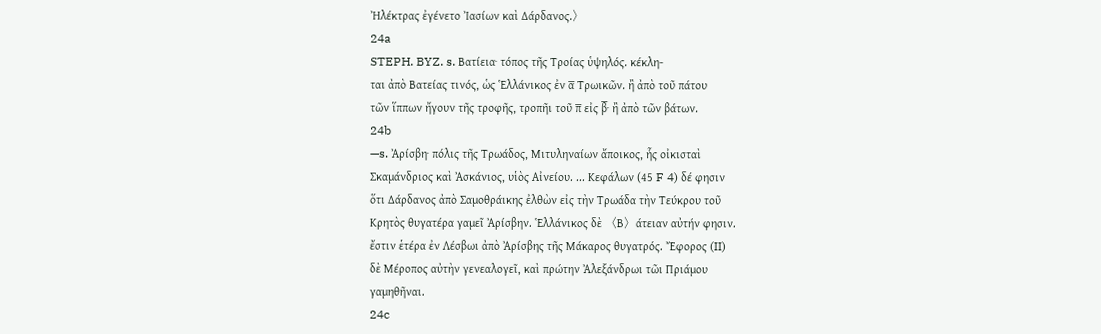Ἠλέκτρας ἐγένετο Ἰασίων καὶ Δάρδανος.〉
24a
STEPH. BYZ. s. Βατίεια· τόπος τῆς Τροίας ὑψηλός. κέκλη-
ται ἀπὸ Βατείας τινός, ὡς Ἑλλάνικος ἐν α̅ Τρωικῶν. ἢ ἀπὸ τοῦ πάτου
τῶν ἵππων ἤγουν τῆς τροφῆς, τροπῆι τοῦ π̅ εἰς β̅· ἢ ἀπὸ τῶν βάτων.
24b
—s. Ἀρίσβη· πόλις τῆς Τρωάδος, Μιτυληναίων ἄποικος, ἧς οἰκισταὶ
Σκαμάνδριος καὶ Ἀσκάνιος, υἱὸς Αἰνείου. ... Κεφάλων (45 F 4) δέ φησιν
ὅτι Δάρδανος ἀπὸ Σαμοθράικης ἐλθὼν εἰς τὴν Τρωάδα τὴν Τεύκρου τοῦ
Κρητὸς θυγατέρα γαμεῖ Ἀρίσβην. Ἑλλάνικος δὲ 〈Β〉άτειαν αὐτήν φησιν.
ἔστιν ἑτέρα ἐν Λέσβωι ἀπὸ Ἀρίσβης τῆς Μάκαρος θυγατρός. Ἔφορος (II)
δὲ Μέροπος αὐτὴν γενεαλογεῖ, καὶ πρώτην Ἀλεξάνδρωι τῶι Πριάμου
γαμηθῆναι.
24c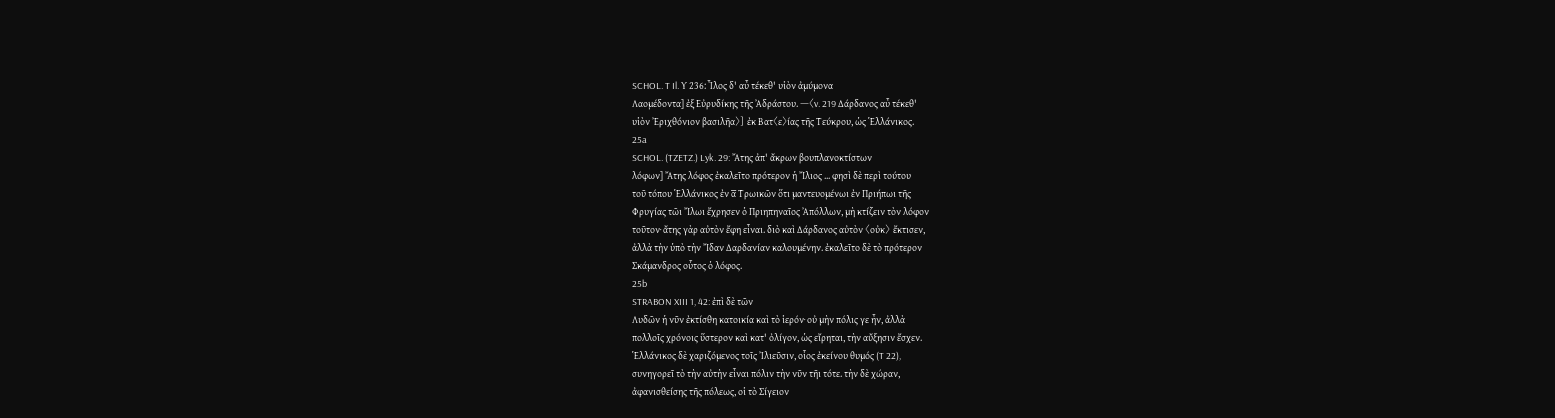SCHOL. T Il. Υ 236: Ἶλος δ' αὖ τέκεθ' υἱὸν ἀμύμονα
Λαομέδοντα] ἐξ Εὐρυδίκης τῆς Ἀδράστου. —〈v. 219 Δάρδανος αὖ τέκεθ'
υἱὸν Ἐριχθόνιον βασιλῆα〉] ἐκ Βατ〈ε〉ίας τῆς Τεύκρου, ὡς Ἑλλάνικος.
25a
SCHOL. (TZETZ.) Lyk. 29: Ἄτης ἀπ' ἄκρων βουπλανοκτίστων
λόφων] Ἄτης λόφος ἐκαλεῖτο πρότερον ἡ Ἴλιος ... φησὶ δὲ περὶ τούτου
τοῦ τόπου Ἑλλάνικος ἐν α̅ Τρωικῶν ὅτι μαντευομένωι ἐν Πριήπωι τῆς
Φρυγίας τῶι Ἴλωι ἔχρησεν ὁ Πριηπηναῖος Ἀπόλλων, μὴ κτίζειν τὸν λόφον
τοῦτον· ἄτης γὰρ αὐτὸν ἔφη εἶναι. διὸ καὶ Δάρδανος αὐτὸν 〈οὐκ〉 ἔκτισεν,
ἀλλὰ τὴν ὑπὸ τὴν Ἴδαν Δαρδανίαν καλουμένην. ἐκαλεῖτο δὲ τὸ πρότερον
Σκάμανδρος οὗτος ὁ λόφος.
25b
STRABON XIII 1, 42: ἐπὶ δὲ τῶν
Λυδῶν ἡ νῦν ἐκτίσθη κατοικία καὶ τὸ ἱερόν· οὐ μὴν πόλις γε ἦν, ἀλλὰ
πολλοῖς χρόνοις ὕστερον καὶ κατ' ὀλίγον, ὡς εἴρηται, τὴν αὔξησιν ἔσχεν.
Ἑλλάνικος δὲ χαριζόμενος τοῖς Ἰλιεῦσιν, οἷος ἐκείνου θυμός (T 22),
συνηγορεῖ τὸ τὴν αὐτὴν εἶναι πόλιν τὴν νῦν τῆι τότε. τὴν δὲ χώραν,
ἀφανισθείσης τῆς πόλεως, οἱ τὸ Σίγειον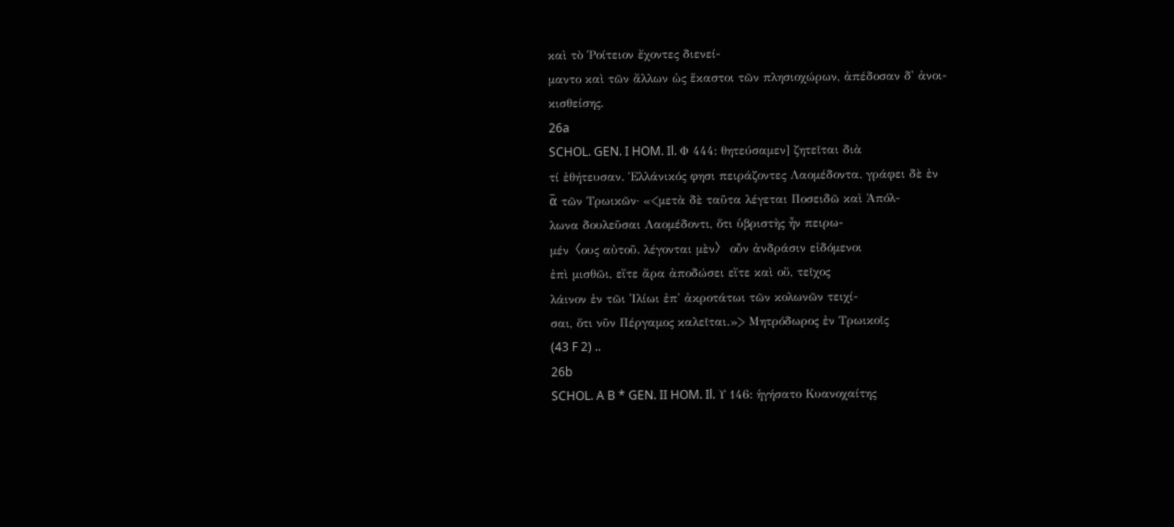καὶ τὸ Ῥοίτειον ἔχοντες διενεί-
μαντο καὶ τῶν ἄλλων ὡς ἕκαστοι τῶν πλησιοχώρων, ἀπέδοσαν δ' ἀνοι-
κισθείσης.
26a
SCHOL. GEN. I HOM. Il. Φ 444: θητεύσαμεν] ζητεῖται διὰ
τί ἐθήτευσαν. Ἑλλάνικός φησι πειράζοντες Λαομέδοντα. γράφει δὲ ἐν
α̅ τῶν Τρωικῶν· «<μετὰ δὲ ταῦτα λέγεται Ποσειδῶ καὶ Ἀπόλ-
λωνα δουλεῦσαι Λαομέδοντι, ὅτι ὑβριστὴς ἦν πειρω-
μέν〈ους αὐτοῦ. λέγονται μὲν〉 οὖν ἀνδράσιν εἰδόμενοι
ἐπὶ μισθῶι, εἴτε ἄρα ἀποδώσει εἴτε καὶ οὔ, τεῖχος
λάινον ἐν τῶι Ἰλίωι ἐπ' ἀκροτάτωι τῶν κολωνῶν τειχί-
σαι, ὅτι νῦν Πέργαμος καλεῖται.»> Μητρόδωρος ἐν Τρωικοῖς
(43 F 2) ..
26b
SCHOL. A B * GEN. II HOM. Il. Υ 146: ἡγήσατο Κυανοχαίτης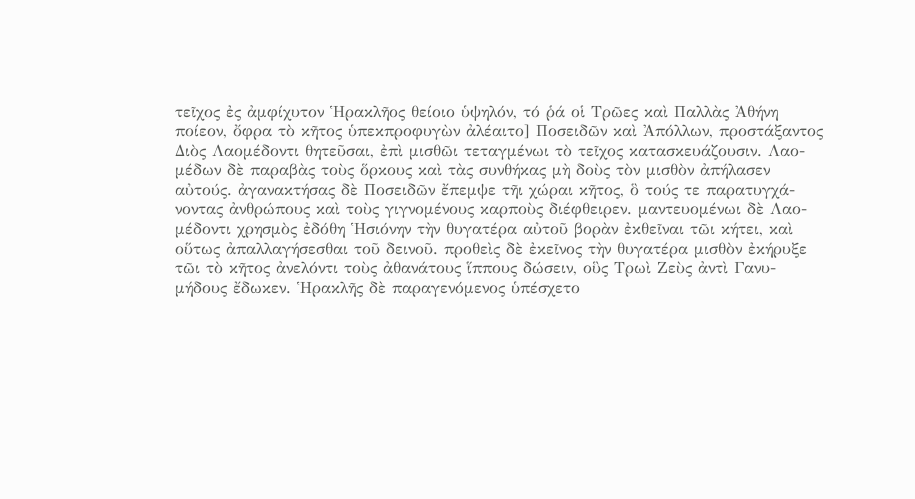τεῖχος ἐς ἀμφίχυτον Ἡρακλῆος θείοιο ὑψηλόν, τό ῥά οἱ Τρῶες καὶ Παλλὰς Ἀθήνη
ποίεον, ὄφρα τὸ κῆτος ὑπεκπροφυγὼν ἀλέαιτο] Ποσειδῶν καὶ Ἀπόλλων, προστάξαντος
Διὸς Λαομέδοντι θητεῦσαι, ἐπὶ μισθῶι τεταγμένωι τὸ τεῖχος κατασκευάζουσιν. Λαο-
μέδων δὲ παραβὰς τοὺς ὅρκους καὶ τὰς συνθήκας μὴ δοὺς τὸν μισθὸν ἀπήλασεν
αὐτούς. ἀγανακτήσας δὲ Ποσειδῶν ἔπεμψε τῆι χώραι κῆτος, ὃ τούς τε παρατυγχά-
νοντας ἀνθρώπους καὶ τοὺς γιγνομένους καρποὺς διέφθειρεν. μαντευομένωι δὲ Λαο-
μέδοντι χρησμὸς ἐδόθη Ἡσιόνην τὴν θυγατέρα αὐτοῦ βορὰν ἐκθεῖναι τῶι κήτει, καὶ
οὕτως ἀπαλλαγήσεσθαι τοῦ δεινοῦ. προθεὶς δὲ ἐκεῖνος τὴν θυγατέρα μισθὸν ἐκήρυξε
τῶι τὸ κῆτος ἀνελόντι τοὺς ἀθανάτους ἵππους δώσειν, οὓς Τρωὶ Ζεὺς ἀντὶ Γανυ-
μήδους ἔδωκεν. Ἡρακλῆς δὲ παραγενόμενος ὑπέσχετο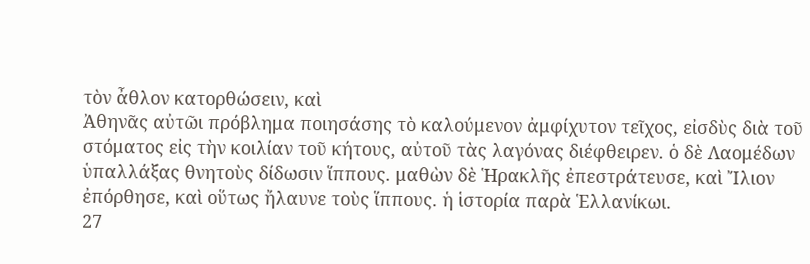τὸν ἆθλον κατορθώσειν, καὶ
Ἀθηνᾶς αὐτῶι πρόβλημα ποιησάσης τὸ καλούμενον ἀμφίχυτον τεῖχος, εἰσδὺς διὰ τοῦ
στόματος εἰς τὴν κοιλίαν τοῦ κήτους, αὐτοῦ τὰς λαγόνας διέφθειρεν. ὁ δὲ Λαομέδων
ὑπαλλάξας θνητοὺς δίδωσιν ἵππους. μαθὼν δὲ Ἡρακλῆς ἐπεστράτευσε, καὶ Ἴλιον
ἐπόρθησε, καὶ οὕτως ἤλαυνε τοὺς ἵππους. ἡ ἱστορία παρὰ Ἑλλανίκωι.
27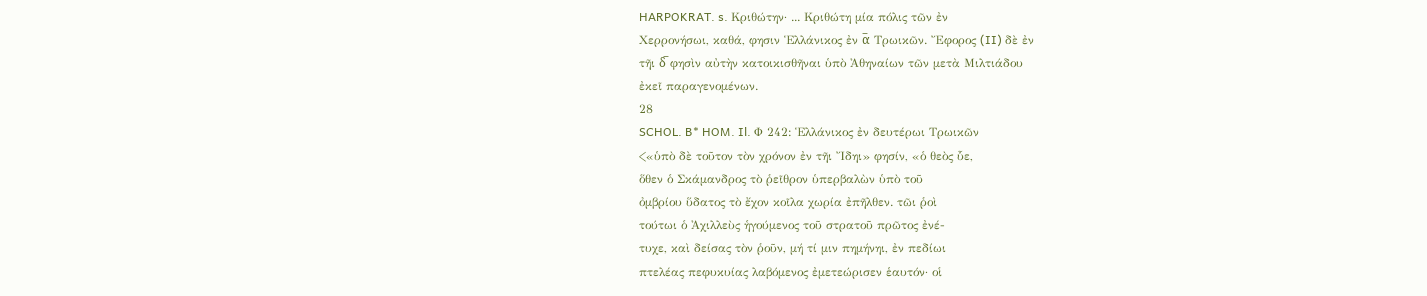HARPOKRAT. s. Κριθώτην· ... Κριθώτη μία πόλις τῶν ἐν
Χερρονήσωι, καθά, φησιν Ἑλλάνικος ἐν α̅ Τρωικῶν. Ἔφορος (II) δὲ ἐν
τῆι δ̅ φησὶν αὐτὴν κατοικισθῆναι ὑπὸ Ἀθηναίων τῶν μετὰ Μιλτιάδου
ἐκεῖ παραγενομένων.
28
SCHOL. B* HOM. Il. Φ 242: Ἑλλάνικος ἐν δευτέρωι Τρωικῶν
<«ὑπὸ δὲ τοῦτον τὸν χρόνον ἐν τῆι Ἴδηι» φησίν, «ὁ θεὸς ὗε,
ὅθεν ὁ Σκάμανδρος τὸ ῥεῖθρον ὑπερβαλὼν ὑπὸ τοῦ
ὀμβρίου ὕδατος τὸ ἔχον κοῖλα χωρία ἐπῆλθεν. τῶι ῥοὶ
τούτωι ὁ Ἀχιλλεὺς ἡγούμενος τοῦ στρατοῦ πρῶτος ἐνέ-
τυχε, καὶ δείσας τὸν ῥοῦν, μή τί μιν πημήνηι, ἐν πεδίωι
πτελέας πεφυκυίας λαβόμενος ἐμετεώρισεν ἑαυτόν· οἱ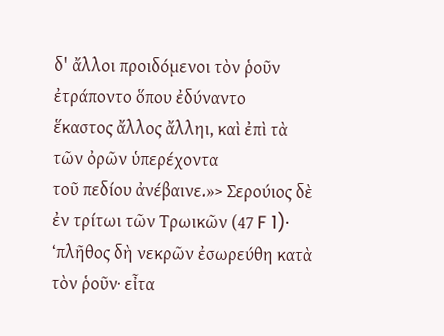δ' ἄλλοι προιδόμενοι τὸν ῥοῦν ἐτράποντο ὅπου ἐδύναντο
ἕκαστος ἄλλος ἄλληι, καὶ ἐπὶ τὰ τῶν ὀρῶν ὑπερέχοντα
τοῦ πεδίου ἀνέβαινε.»> Σερούιος δὲ ἐν τρίτωι τῶν Τρωικῶν (47 F 1)·
‘πλῆθος δὴ νεκρῶν ἐσωρεύθη κατὰ τὸν ῥοῦν· εἶτα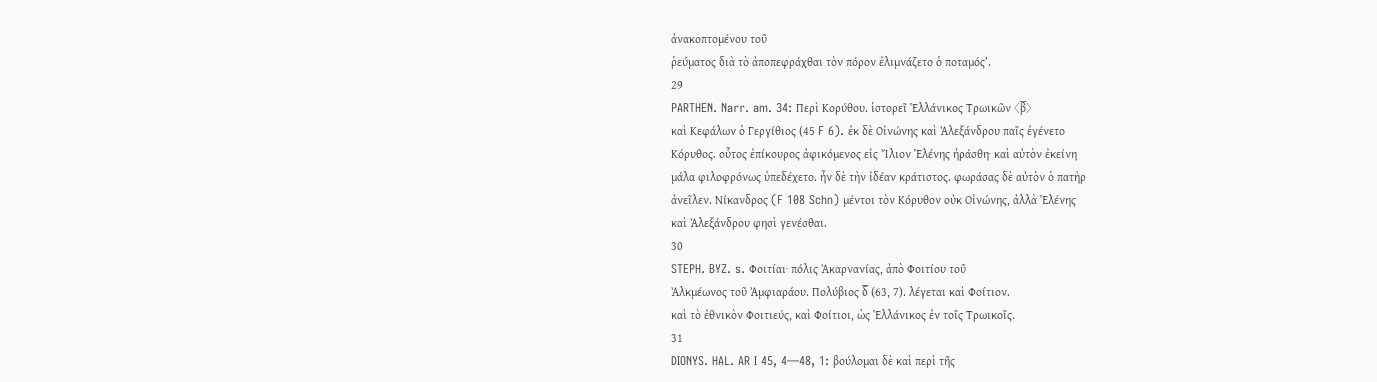ἀνακοπτομένου τοῦ
ῥεύματος διὰ τὸ ἀποπεφράχθαι τὸν πόρον ἐλιμνάζετο ὁ ποταμός’.
29
PARTHEN. Narr. am. 34: Περὶ Κορύθου. ἱστορεῖ Ἑλλάνικος Τρωικῶν 〈β̅〉
καὶ Κεφάλων ὁ Γεργίθιος (45 F 6). ἐκ δὲ Οἰνώνης καὶ Ἀλεξάνδρου παῖς ἐγένετο
Κόρυθος. οὗτος ἐπίκουρος ἀφικόμενος εἰς Ἴλιον Ἑλένης ἠράσθη· καὶ αὐτὸν ἐκείνη
μάλα φιλοφρόνως ὑπεδέχετο. ἦν δὲ τὴν ἰδέαν κράτιστος. φωράσας δὲ αὐτὸν ὁ πατὴρ
ἀνεῖλεν. Νίκανδρος (F 108 Schn) μέντοι τὸν Κόρυθον οὐκ Οἰνώνης, ἀλλὰ Ἑλένης
καὶ Ἀλεξάνδρου φησὶ γενέσθαι.
30
STEPH. BYZ. s. Φοιτίαι· πόλις Ἀκαρνανίας, ἀπὸ Φοιτίου τοῦ
Ἀλκμέωνος τοῦ Ἀμφιαράου. Πολύβιος δ̅ (63, 7). λέγεται καὶ Φοίτιον.
καὶ τὸ ἐθνικὸν Φοιτιεύς, καὶ Φοίτιοι, ὡς Ἑλλάνικος ἐν τοῖς Τρωικοῖς.
31
DIONYS. HAL. AR I 45, 4—48, 1: βούλομαι δὲ καὶ περὶ τῆς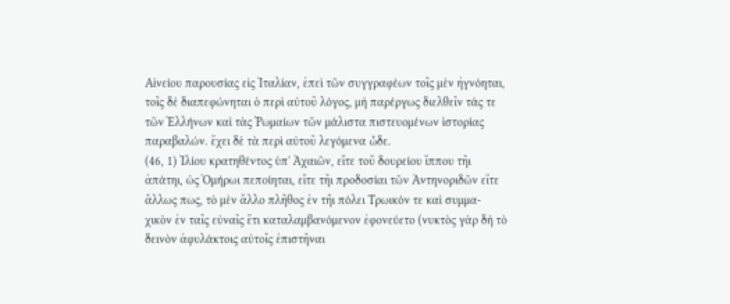Αἰνείου παρουσίας εἰς Ἰταλίαν, ἐπεὶ τῶν συγγραφέων τοῖς μὲν ἠγνόηται,
τοῖς δὲ διαπεφώνηται ὁ περὶ αὐτοῦ λόγος, μὴ παρέργως διελθεῖν τάς τε
τῶν Ἑλλήνων καὶ τὰς Ῥωμαίων τῶν μάλιστα πιστευομένων ἱστορίας
παραβαλών. ἔχει δὲ τὰ περὶ αὐτοῦ λεγόμενα ὧδε.
(46, 1) Ἰλίου κρατηθέντος ὑπ' Ἀχαιῶν, εἴτε τοῦ δουρείου ἵππου τῆι
ἀπάτηι, ὡς Ὁμήρωι πεποίηται, εἴτε τῆι προδοσίαι τῶν Ἀντηνοριδῶν εἴτε
ἄλλως πως, τὸ μὲν ἄλλο πλῆθος ἐν τῆι πόλει Τρωικόν τε καὶ συμμα-
χικὸν ἐν ταῖς εὐναῖς ἔτι καταλαμβανόμενον ἐφονεύετο (νυκτὸς γὰρ δὴ τὸ
δεινὸν ἀφυλάκτοις αὐτοῖς ἐπιστῆναι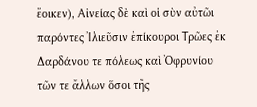ἔοικεν), Αἰνείας δὲ καὶ οἱ σὺν αὐτῶι
παρόντες Ἰλιεῦσιν ἐπίκουροι Τρῶες ἐκ Δαρδάνου τε πόλεως καὶ Ὀφρυνίου
τῶν τε ἄλλων ὅσοι τῆς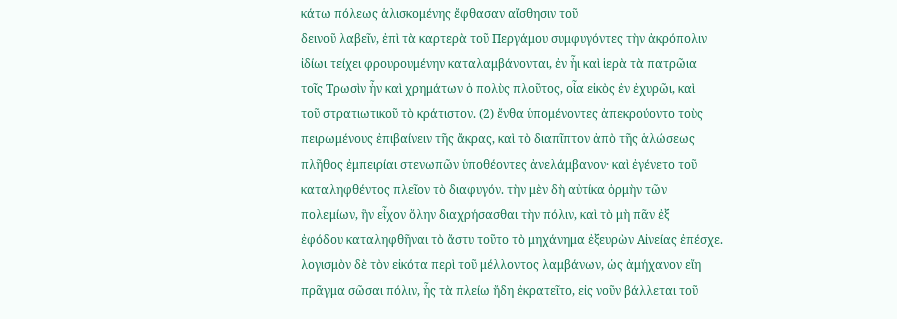κάτω πόλεως ἁλισκομένης ἔφθασαν αἴσθησιν τοῦ
δεινοῦ λαβεῖν, ἐπὶ τὰ καρτερὰ τοῦ Περγάμου συμφυγόντες τὴν ἀκρόπολιν
ἰδίωι τείχει φρουρουμένην καταλαμβάνονται, ἐν ἧι καὶ ἱερὰ τὰ πατρῶια
τοῖς Τρωσὶν ἦν καὶ χρημάτων ὁ πολὺς πλοῦτος, οἷα εἰκὸς ἐν ἐχυρῶι, καὶ
τοῦ στρατιωτικοῦ τὸ κράτιστον. (2) ἔνθα ὑπομένοντες ἀπεκρούοντο τοὺς
πειρωμένους ἐπιβαίνειν τῆς ἄκρας, καὶ τὸ διαπῖπτον ἀπὸ τῆς ἁλώσεως
πλῆθος ἐμπειρίαι στενωπῶν ὑποθέοντες ἀνελάμβανον· καὶ ἐγένετο τοῦ
καταληφθέντος πλεῖον τὸ διαφυγόν. τὴν μὲν δὴ αὐτίκα ὁρμὴν τῶν
πολεμίων, ἣν εἶχον ὅλην διαχρήσασθαι τὴν πόλιν, καὶ τὸ μὴ πᾶν ἐξ
ἐφόδου καταληφθῆναι τὸ ἄστυ τοῦτο τὸ μηχάνημα ἐξευρὼν Αἰνείας ἐπέσχε.
λογισμὸν δὲ τὸν εἰκότα περὶ τοῦ μέλλοντος λαμβάνων, ὡς ἀμήχανον εἴη
πρᾶγμα σῶσαι πόλιν, ἧς τὰ πλείω ἤδη ἐκρατεῖτο, εἰς νοῦν βάλλεται τοῦ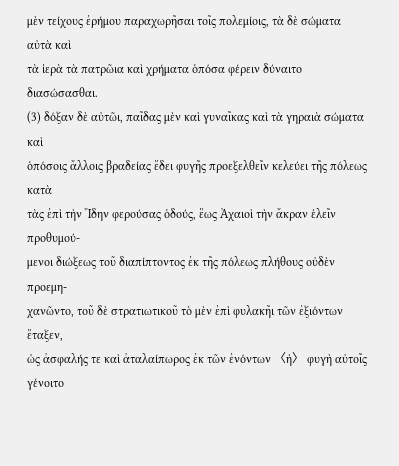μὲν τείχους ἐρήμου παραχωρῆσαι τοῖς πολεμίοις, τὰ δὲ σώματα αὐτὰ καὶ
τὰ ἱερὰ τὰ πατρῶια καὶ χρήματα ὁπόσα φέρειν δύναιτο διασώσασθαι.
(3) δόξαν δὲ αὐτῶι, παῖδας μὲν καὶ γυναῖκας καὶ τὰ γηραιὰ σώματα καὶ
ὁπόσοις ἄλλοις βραδείας ἔδει φυγῆς προεξελθεῖν κελεύει τῆς πόλεως κατὰ
τὰς ἐπὶ τὴν Ἴδην φερούσας ὁδούς, ἕως Ἀχαιοὶ τὴν ἄκραν ἑλεῖν προθυμού-
μενοι διώξεως τοῦ διαπίπτοντος ἐκ τῆς πόλεως πλήθους οὐδὲν προεμη-
χανῶντο, τοῦ δὲ στρατιωτικοῦ τὸ μὲν ἐπὶ φυλακῆι τῶν ἐξιόντων ἔταξεν,
ὡς ἀσφαλής τε καὶ ἀταλαίπωρος ἐκ τῶν ἐνόντων 〈ἡ〉 φυγὴ αὐτοῖς γένοιτο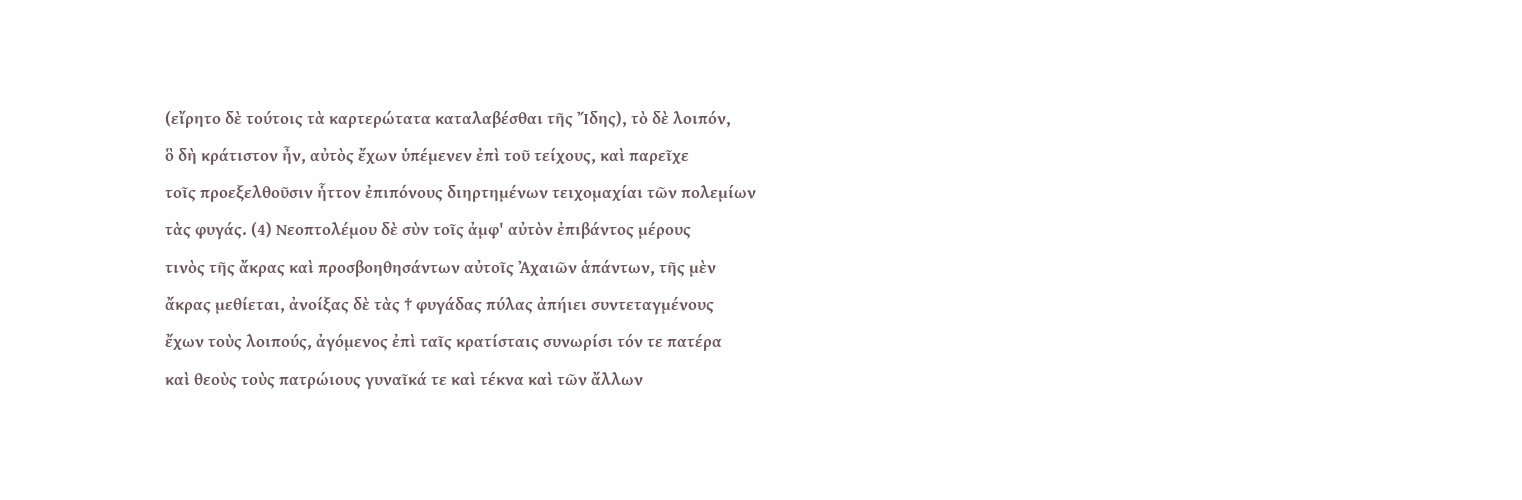(εἴρητο δὲ τούτοις τὰ καρτερώτατα καταλαβέσθαι τῆς Ἴδης), τὸ δὲ λοιπόν,
ὃ δὴ κράτιστον ἦν, αὐτὸς ἔχων ὑπέμενεν ἐπὶ τοῦ τείχους, καὶ παρεῖχε
τοῖς προεξελθοῦσιν ἧττον ἐπιπόνους διηρτημένων τειχομαχίαι τῶν πολεμίων
τὰς φυγάς. (4) Νεοπτολέμου δὲ σὺν τοῖς ἀμφ' αὐτὸν ἐπιβάντος μέρους
τινὸς τῆς ἄκρας καὶ προσβοηθησάντων αὐτοῖς Ἀχαιῶν ἁπάντων, τῆς μὲν
ἄκρας μεθίεται, ἀνοίξας δὲ τὰς † φυγάδας πύλας ἀπήιει συντεταγμένους
ἔχων τοὺς λοιπούς, ἀγόμενος ἐπὶ ταῖς κρατίσταις συνωρίσι τόν τε πατέρα
καὶ θεοὺς τοὺς πατρώιους γυναῖκά τε καὶ τέκνα καὶ τῶν ἄλλων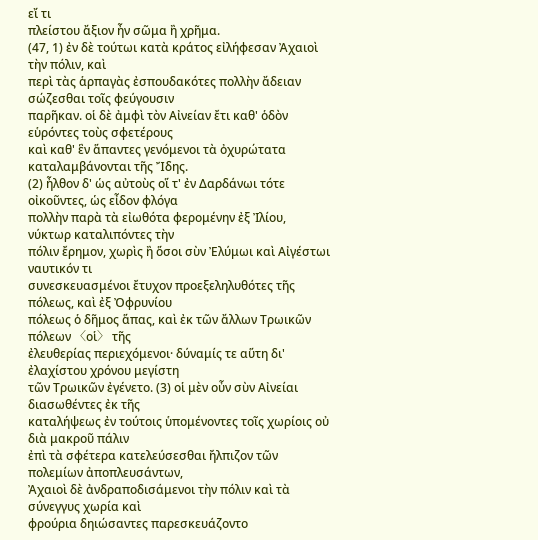εἴ τι
πλείστου ἄξιον ἦν σῶμα ἢ χρῆμα.
(47, 1) ἐν δὲ τούτωι κατὰ κράτος εἰλήφεσαν Ἀχαιοὶ τὴν πόλιν, καὶ
περὶ τὰς ἁρπαγὰς ἐσπουδακότες πολλὴν ἄδειαν σώζεσθαι τοῖς φεύγουσιν
παρῆκαν. οἱ δὲ ἀμφὶ τὸν Αἰνείαν ἔτι καθ' ὁδὸν εὑρόντες τοὺς σφετέρους
καὶ καθ' ἓν ἅπαντες γενόμενοι τὰ ὀχυρώτατα καταλαμβάνονται τῆς Ἴδης.
(2) ἦλθον δ' ὡς αὐτοὺς οἵ τ' ἐν Δαρδάνωι τότε οἰκοῦντες, ὡς εἶδον φλόγα
πολλὴν παρὰ τὰ εἰωθότα φερομένην ἐξ Ἰλίου, νύκτωρ καταλιπόντες τὴν
πόλιν ἔρημον, χωρὶς ἢ ὅσοι σὺν Ἐλύμωι καὶ Αἰγέστωι ναυτικόν τι
συνεσκευασμένοι ἔτυχον προεξεληλυθότες τῆς πόλεως, καὶ ἐξ Ὀφρυνίου
πόλεως ὁ δῆμος ἅπας, καὶ ἐκ τῶν ἄλλων Τρωικῶν πόλεων 〈οἱ〉 τῆς
ἐλευθερίας περιεχόμενοι· δύναμίς τε αὕτη δι' ἐλαχίστου χρόνου μεγίστη
τῶν Τρωικῶν ἐγένετο. (3) οἱ μὲν οὖν σὺν Αἰνείαι διασωθέντες ἐκ τῆς
καταλήψεως ἐν τούτοις ὑπομένοντες τοῖς χωρίοις οὐ διὰ μακροῦ πάλιν
ἐπὶ τὰ σφέτερα κατελεύσεσθαι ἤλπιζον τῶν πολεμίων ἀποπλευσάντων,
Ἀχαιοὶ δὲ ἀνδραποδισάμενοι τὴν πόλιν καὶ τὰ σύνεγγυς χωρία καὶ
φρούρια δηιώσαντες παρεσκευάζοντο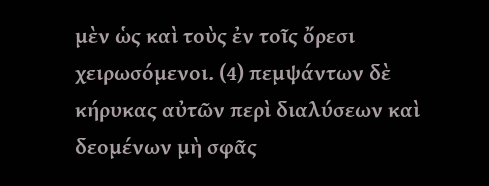μὲν ὡς καὶ τοὺς ἐν τοῖς ὄρεσι
χειρωσόμενοι. (4) πεμψάντων δὲ κήρυκας αὐτῶν περὶ διαλύσεων καὶ
δεομένων μὴ σφᾶς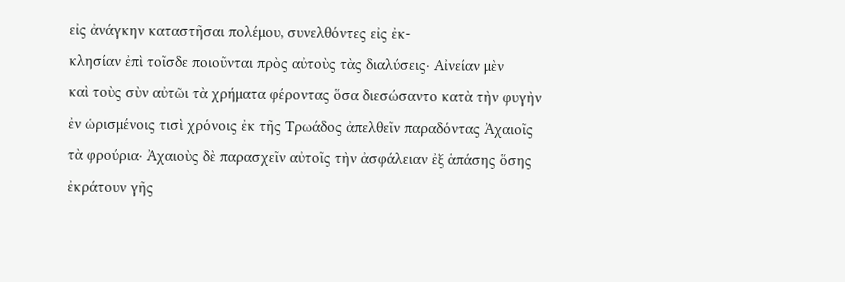εἰς ἀνάγκην καταστῆσαι πολέμου, συνελθόντες εἰς ἐκ-
κλησίαν ἐπὶ τοῖσδε ποιοῦνται πρὸς αὐτοὺς τὰς διαλύσεις· Αἰνείαν μὲν
καὶ τοὺς σὺν αὐτῶι τὰ χρήματα φέροντας ὅσα διεσώσαντο κατὰ τὴν φυγὴν
ἐν ὡρισμένοις τισὶ χρόνοις ἐκ τῆς Τρωάδος ἀπελθεῖν παραδόντας Ἀχαιοῖς
τὰ φρούρια· Ἀχαιοὺς δὲ παρασχεῖν αὐτοῖς τὴν ἀσφάλειαν ἐξ ἁπάσης ὅσης
ἐκράτουν γῆς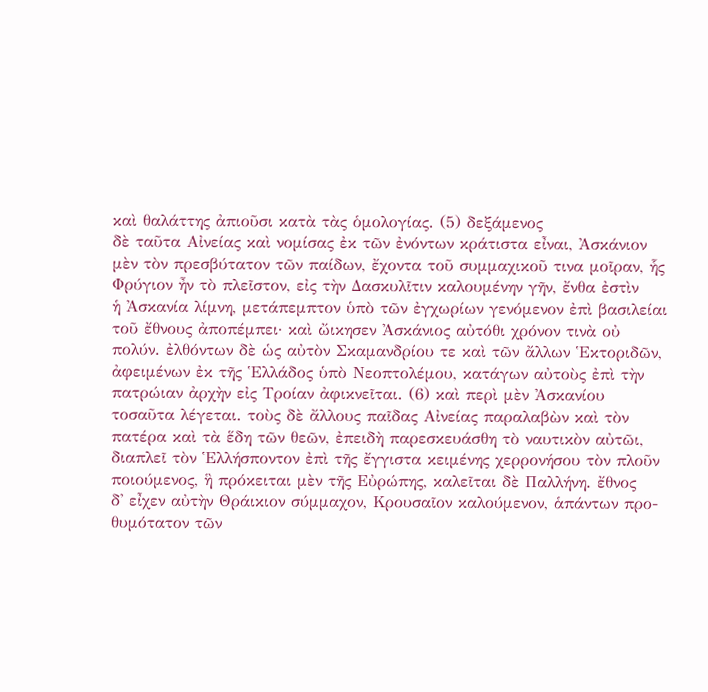καὶ θαλάττης ἀπιοῦσι κατὰ τὰς ὁμολογίας. (5) δεξάμενος
δὲ ταῦτα Αἰνείας καὶ νομίσας ἐκ τῶν ἐνόντων κράτιστα εἶναι, Ἀσκάνιον
μὲν τὸν πρεσβύτατον τῶν παίδων, ἔχοντα τοῦ συμμαχικοῦ τινα μοῖραν, ἧς
Φρύγιον ἦν τὸ πλεῖστον, εἰς τὴν Δασκυλῖτιν καλουμένην γῆν, ἔνθα ἐστὶν
ἡ Ἀσκανία λίμνη, μετάπεμπτον ὑπὸ τῶν ἐγχωρίων γενόμενον ἐπὶ βασιλείαι
τοῦ ἔθνους ἀποπέμπει· καὶ ὤικησεν Ἀσκάνιος αὐτόθι χρόνον τινὰ οὐ
πολύν. ἐλθόντων δὲ ὡς αὐτὸν Σκαμανδρίου τε καὶ τῶν ἄλλων Ἑκτοριδῶν,
ἀφειμένων ἐκ τῆς Ἑλλάδος ὑπὸ Νεοπτολέμου, κατάγων αὐτοὺς ἐπὶ τὴν
πατρώιαν ἀρχὴν εἰς Τροίαν ἀφικνεῖται. (6) καὶ περὶ μὲν Ἀσκανίου
τοσαῦτα λέγεται. τοὺς δὲ ἄλλους παῖδας Αἰνείας παραλαβὼν καὶ τὸν
πατέρα καὶ τὰ ἕδη τῶν θεῶν, ἐπειδὴ παρεσκευάσθη τὸ ναυτικὸν αὐτῶι,
διαπλεῖ τὸν Ἑλλήσποντον ἐπὶ τῆς ἔγγιστα κειμένης χερρονήσου τὸν πλοῦν
ποιούμενος, ἣ πρόκειται μὲν τῆς Εὐρώπης, καλεῖται δὲ Παλλήνη. ἔθνος
δ' εἶχεν αὐτὴν Θράικιον σύμμαχον, Κρουσαῖον καλούμενον, ἁπάντων προ-
θυμότατον τῶν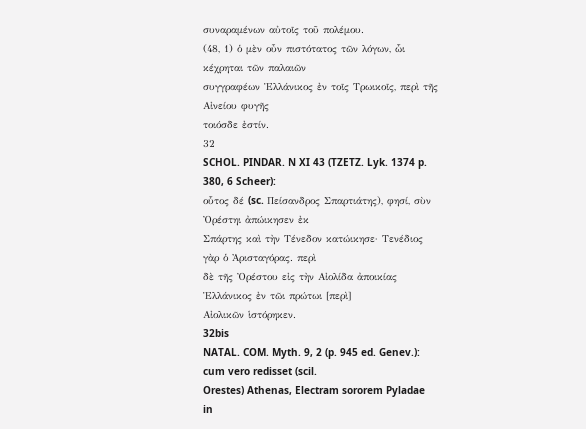συναραμένων αὐτοῖς τοῦ πολέμου.
(48, 1) ὁ μὲν οὖν πιστότατος τῶν λόγων, ὧι κέχρηται τῶν παλαιῶν
συγγραφέων Ἑλλάνικος ἐν τοῖς Τρωικοῖς, περὶ τῆς Αἰνείου φυγῆς
τοιόσδε ἐστίν.
32
SCHOL. PINDAR. N XI 43 (TZETZ. Lyk. 1374 p. 380, 6 Scheer):
οὗτος δέ (sc. Πείσανδρος Σπαρτιάτης), φησί, σὺν Ὀρέστηι ἀπώικησεν ἐκ
Σπάρτης καὶ τὴν Τένεδον κατώικησε· Τενέδιος γὰρ ὁ Ἀρισταγόρας. περὶ
δὲ τῆς Ὀρέστου εἰς τὴν Αἰολίδα ἀποικίας Ἑλλάνικος ἐν τῶι πρώτωι [περὶ]
Αἰολικῶν ἱστόρηκεν.
32bis
NATAL. COM. Myth. 9, 2 (p. 945 ed. Genev.): cum vero redisset (scil.
Orestes) Athenas, Electram sororem Pyladae in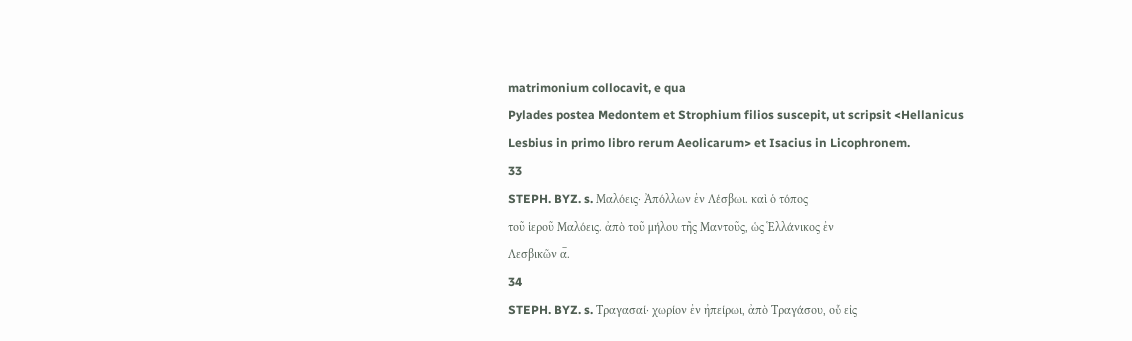matrimonium collocavit, e qua
Pylades postea Medontem et Strophium filios suscepit, ut scripsit <Hellanicus
Lesbius in primo libro rerum Aeolicarum> et Isacius in Licophronem.
33
STEPH. BYZ. s. Μαλόεις· Ἀπόλλων ἐν Λέσβωι. καὶ ὁ τόπος
τοῦ ἱεροῦ Μαλόεις. ἀπὸ τοῦ μήλου τῆς Μαντοῦς, ὡς Ἑλλάνικος ἐν
Λεσβικῶν α̅.
34
STEPH. BYZ. s. Τραγασαί· χωρίον ἐν ἠπείρωι, ἀπὸ Τραγάσου, οὗ εἰς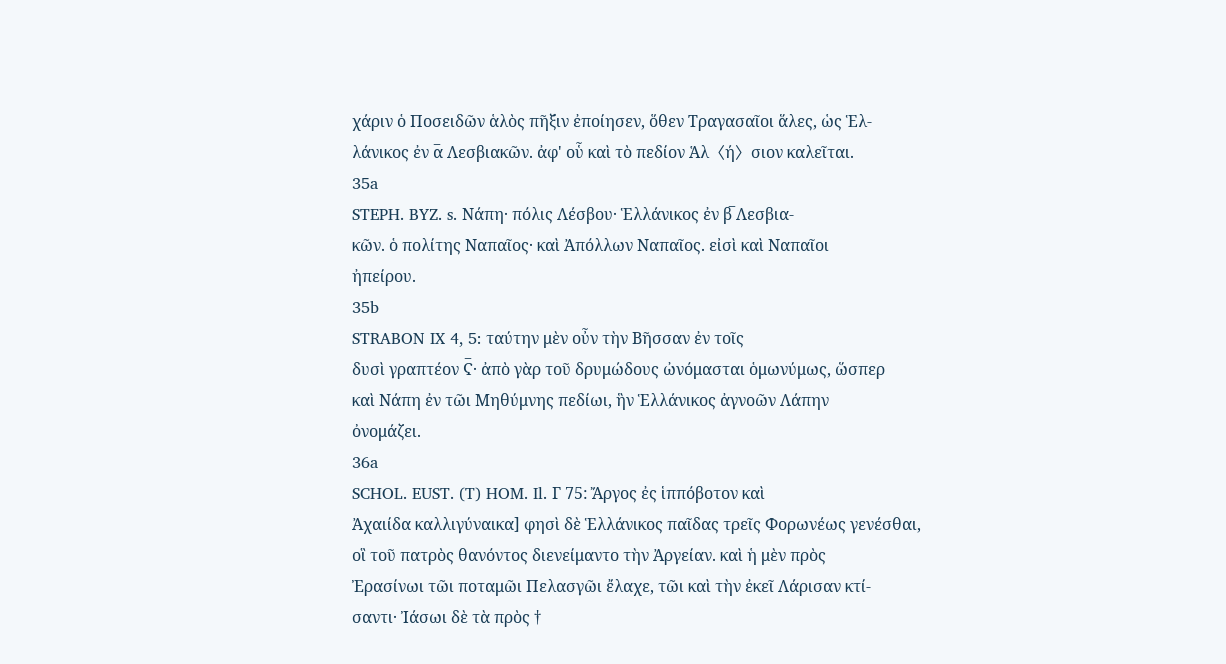χάριν ὁ Ποσειδῶν ἁλὸς πῆξιν ἐποίησεν, ὅθεν Τραγασαῖοι ἅλες, ὡς Ἑλ-
λάνικος ἐν α̅ Λεσβιακῶν. ἀφ' οὗ καὶ τὸ πεδίον Ἁλ〈ή〉σιον καλεῖται.
35a
STEPH. BYZ. s. Νάπη· πόλις Λέσβου· Ἑλλάνικος ἐν β̅ Λεσβια-
κῶν. ὁ πολίτης Ναπαῖος· καὶ Ἀπόλλων Ναπαῖος. εἰσὶ καὶ Ναπαῖοι
ἠπείρου.
35b
STRABON IX 4, 5: ταύτην μὲν οὖν τὴν Βῆσσαν ἐν τοῖς
δυσὶ γραπτέον Ϛ̅· ἀπὸ γὰρ τοῦ δρυμώδους ὠνόμασται ὁμωνύμως, ὥσπερ
καὶ Νάπη ἐν τῶι Μηθύμνης πεδίωι, ἣν Ἑλλάνικος ἀγνοῶν Λάπην
ὀνομάζει.
36a
SCHOL. EUST. (T) HOM. Il. Γ 75: Ἄργος ἐς ἱππόβοτον καὶ
Ἀχαιίδα καλλιγύναικα] φησὶ δὲ Ἑλλάνικος παῖδας τρεῖς Φορωνέως γενέσθαι,
οἳ τοῦ πατρὸς θανόντος διενείμαντο τὴν Ἀργείαν. καὶ ἡ μὲν πρὸς
Ἐρασίνωι τῶι ποταμῶι Πελασγῶι ἔλαχε, τῶι καὶ τὴν ἐκεῖ Λάρισαν κτί-
σαντι· Ἰάσωι δὲ τὰ πρὸς †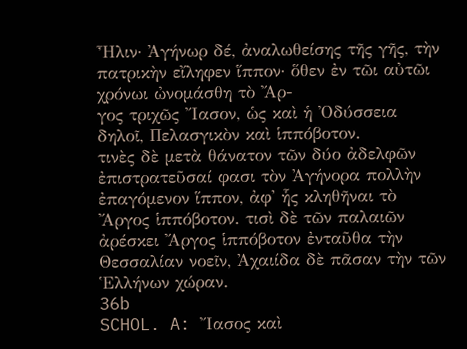Ἦλιν· Ἀγήνωρ δέ, ἀναλωθείσης τῆς γῆς, τὴν
πατρικὴν εἴληφεν ἵππον· ὅθεν ἐν τῶι αὐτῶι χρόνωι ὠνομάσθη τὸ Ἄρ-
γος τριχῶς Ἴασον, ὡς καὶ ἡ Ὀδύσσεια δηλοῖ, Πελασγικὸν καὶ ἱππόβοτον.
τινὲς δὲ μετὰ θάνατον τῶν δύο ἀδελφῶν ἐπιστρατεῦσαί φασι τὸν Ἀγήνορα πολλὴν
ἐπαγόμενον ἵππον, ἀφ' ἧς κληθῆναι τὸ Ἄργος ἱππόβοτον. τισὶ δὲ τῶν παλαιῶν
ἀρέσκει Ἄργος ἱππόβοτον ἐνταῦθα τὴν Θεσσαλίαν νοεῖν, Ἀχαιίδα δὲ πᾶσαν τὴν τῶν
Ἑλλήνων χώραν.
36b
SCHOL. A: Ἴασος καὶ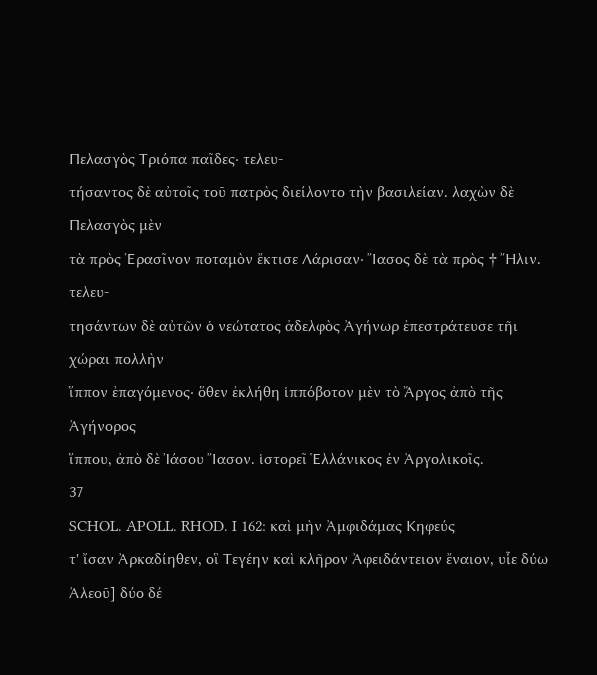Πελασγὸς Τριόπα παῖδες· τελευ-
τήσαντος δὲ αὐτοῖς τοῦ πατρὸς διείλοντο τὴν βασιλείαν. λαχὼν δὲ Πελασγὸς μὲν
τὰ πρὸς Ἐρασῖνον ποταμὸν ἔκτισε Λάρισαν· Ἴασος δὲ τὰ πρὸς † Ἤλιν. τελευ-
τησάντων δὲ αὐτῶν ὁ νεώτατος ἀδελφὸς Ἀγήνωρ ἐπεστράτευσε τῆι χώραι πολλὴν
ἵππον ἐπαγόμενος· ὅθεν ἐκλήθη ἱππόβοτον μὲν τὸ Ἄργος ἀπὸ τῆς Ἀγήνορος
ἵππου, ἀπὸ δὲ Ἰάσου Ἴασον. ἱστορεῖ Ἑλλάνικος ἐν Ἀργολικοῖς.
37
SCHOL. APOLL. RHOD. I 162: καὶ μὴν Ἀμφιδάμας Κηφεύς
τ' ἴσαν Ἀρκαδίηθεν, οἳ Τεγέην καὶ κλῆρον Ἀφειδάντειον ἔναιον, υἷε δύω
Ἀλεοῦ] δύο δέ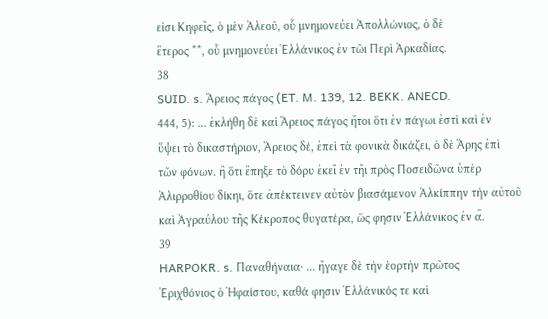εἰσι Κηφεῖς, ὁ μὲν Ἀλεοῦ, οὗ μνημονεύει Ἀπολλώνιος, ὁ δὲ
ἕτερος **, οὗ μνημονεύει Ἑλλάνικος ἐν τῶι Περὶ Ἀρκαδίας.
38
SUID. s. Ἄρειος πάγος (ET. M. 139, 12. BEKK. ANECD.
444, 5): ... ἐκλήθη δὲ καὶ Ἄρειος πάγος ἤτοι ὅτι ἐν πάγωι ἐστὶ καὶ ἐν
ὕψει τὸ δικαστήριον, Ἄρειος δέ, ἐπεὶ τὰ φονικὰ δικάζει, ὁ δὲ Ἄρης ἐπὶ
τῶν φόνων. ἢ ὅτι ἔπηξε τὸ δόρυ ἐκεῖ ἐν τῆι πρὸς Ποσειδῶνα ὑπὲρ
Ἁλιρροθίου δίκηι, ὅτε ἀπέκτεινεν αὐτὸν βιασάμενον Ἀλκίππην τὴν αὐτοῦ
καὶ Ἀγραύλου τῆς Κέκροπος θυγατέρα, ὥς φησιν Ἑλλάνικος ἐν α̅.
39
HARPOKR. s. Παναθήναια· ... ἤγαγε δὲ τὴν ἑορτὴν πρῶτος
Ἐριχθόνιος ὁ Ἡφαίστου, καθά φησιν Ἑλλάνικός τε καὶ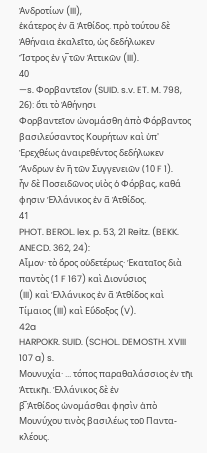Ἀνδροτίων (III),
ἑκάτερος ἐν α̅ Ἀτθίδος. πρὸ τούτου δὲ Ἀθήναια ἐκαλεῖτο, ὡς δεδήλωκεν
Ἴστρος ἐν γ̅ τῶν Ἀττικῶν (III).
40
—s. Φορβαντεῖον (SUID. s.v. ET. M. 798, 26): ὅτι τὸ Ἀθήνησι
Φορβαντεῖον ὠνομάσθη ἀπὸ Φόρβαντος βασιλεύσαντος Κουρήτων καὶ ὑπ'
Ἐρεχθέως ἀναιρεθέντος δεδήλωκεν Ἄνδρων ἐν η̅ τῶν Συγγενειῶν (10 F 1).
ἦν δὲ Ποσειδῶνος υἱὸς ὁ Φόρβας, καθά φησιν Ἑλλάνικος ἐν α̅ Ἀτθίδος.
41
PHOT. BEROL. lex. p. 53, 21 Reitz. (BEKK. ANECD. 362, 24):
Αἷμον· τὸ ὄρος οὐδετέρως· Ἑκαταῖος διὰ παντὸς (1 F 167) καὶ Διονύσιος
(III) καὶ Ἑλλάνικος ἐν α̅ Ἀτθίδος καὶ Τίμαιος (III) καὶ Εὔδοξος (V).
42a
HARPOKR. SUID. (SCHOL. DEMOSTH. XVIII 107 a) s.
Μουνυχία· ... τόπος παραθαλάσσιος ἐν τῆι Ἀττικῆι. Ἑλλάνικος δὲ ἐν
β̅ Ἀτθίδος ὠνομάσθαι φησὶν ἀπὸ Μουνύχου τινὸς βασιλέως τοῦ Παντα-
κλέους.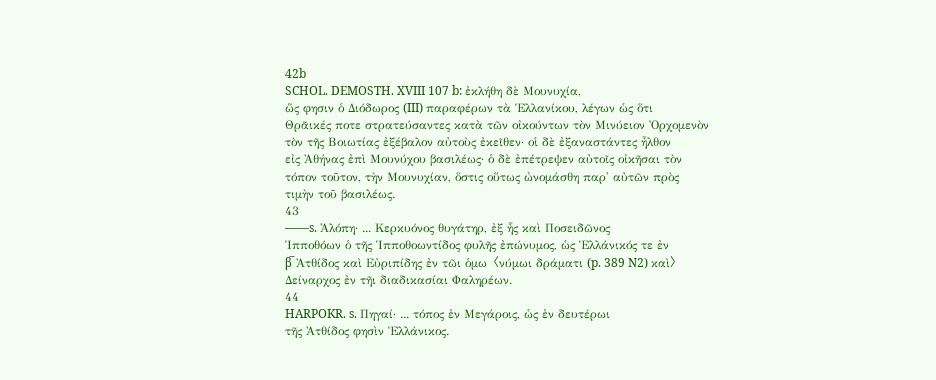42b
SCHOL. DEMOSTH. XVIII 107 b: ἐκλήθη δὲ Μουνυχία,
ὥς φησιν ὁ Διόδωρος (III) παραφέρων τὰ Ἑλλανίκου, λέγων ὡς ὅτι
Θρᾶικές ποτε στρατεύσαντες κατὰ τῶν οἰκούντων τὸν Μινύειον Ὀρχομενὸν
τὸν τῆς Βοιωτίας ἐξέβαλον αὐτοὺς ἐκεῖθεν· οἱ δὲ ἐξαναστάντες ἦλθον
εἰς Ἀθήνας ἐπὶ Μουνύχου βασιλέως· ὁ δὲ ἐπέτρεψεν αὐτοῖς οἰκῆσαι τὸν
τόπον τοῦτον, τὴν Μουνυχίαν, ὅστις οὕτως ὠνομάσθη παρ' αὐτῶν πρὸς
τιμὴν τοῦ βασιλέως.
43
——s. Ἀλόπη· ... Κερκυόνος θυγάτηρ, ἐξ ἧς καὶ Ποσειδῶνος
Ἱπποθόων ὁ τῆς Ἱπποθοωντίδος φυλῆς ἐπώνυμος, ὡς Ἑλλάνικός τε ἐν
β̅ Ἀτθίδος καὶ Εὐριπίδης ἐν τῶι ὁμω〈νύμωι δράματι (p. 389 N2) καὶ〉
Δείναρχος ἐν τῆι διαδικασίαι Φαληρέων.
44
HARPOKR. s. Πηγαί· ... τόπος ἐν Μεγάροις, ὡς ἐν δευτέρωι
τῆς Ἀτθίδος φησὶν Ἑλλάνικος.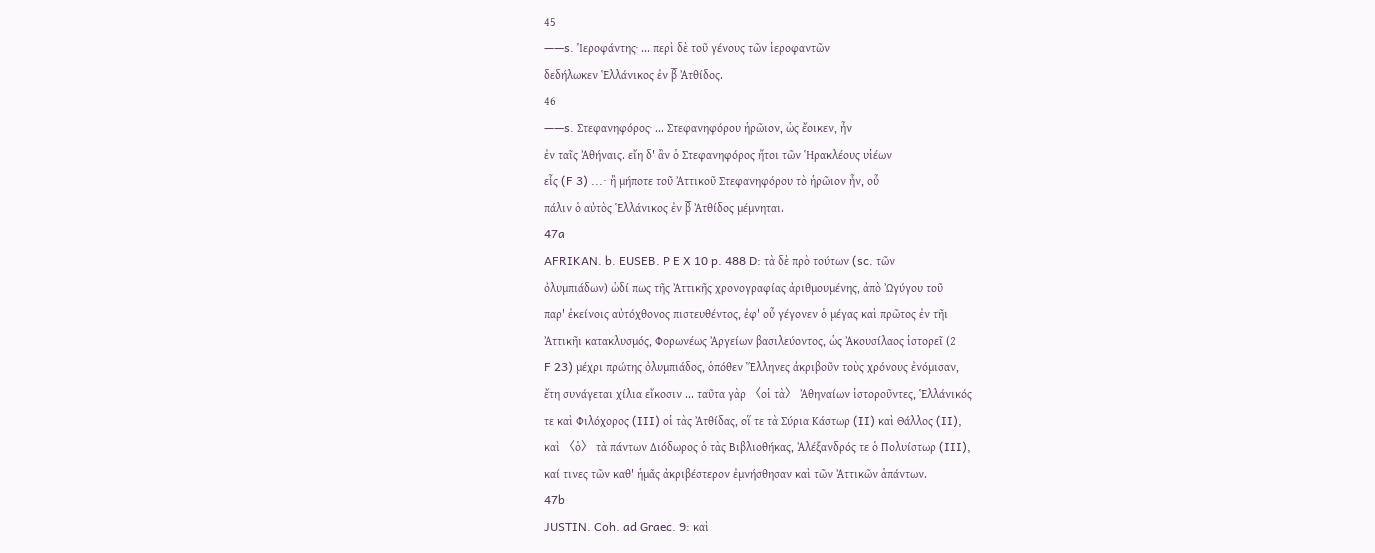45
——s. Ἱεροφάντης· ... περὶ δὲ τοῦ γένους τῶν ἱεροφαντῶν
δεδήλωκεν Ἑλλάνικος ἐν β̅ Ἀτθίδος.
46
——s. Στεφανηφόρος· ... Στεφανηφόρου ἡρῶιον, ὡς ἔοικεν, ἦν
ἐν ταῖς Ἀθήναις. εἴη δ' ἂν ὁ Στεφανηφόρος ἤτοι τῶν Ἡρακλέους υἱέων
εἷς (F 3) ...· ἢ μήποτε τοῦ Ἀττικοῦ Στεφανηφόρου τὸ ἡρῶιον ἦν, οὗ
πάλιν ὁ αὐτὸς Ἑλλάνικος ἐν β̅ Ἀτθίδος μέμνηται.
47a
AFRIKAN. b. EUSEB. P E X 10 p. 488 D: τὰ δὲ πρὸ τούτων (sc. τῶν
ὀλυμπιάδων) ὡδί πως τῆς Ἀττικῆς χρονογραφίας ἀριθμουμένης, ἀπὸ Ὠγύγου τοῦ
παρ' ἐκείνοις αὐτόχθονος πιστευθέντος, ἐφ' οὗ γέγονεν ὁ μέγας καὶ πρῶτος ἐν τῆι
Ἀττικῆι κατακλυσμός, Φορωνέως Ἀργείων βασιλεύοντος, ὡς Ἀκουσίλαος ἱστορεῖ (2
F 23) μέχρι πρώτης ὀλυμπιάδος, ὁπόθεν Ἕλληνες ἀκριβοῦν τοὺς χρόνους ἐνόμισαν,
ἔτη συνάγεται χίλια εἴκοσιν ... ταῦτα γὰρ 〈οἱ τὰ〉 Ἀθηναίων ἱστοροῦντες, Ἑλλάνικός
τε καὶ Φιλόχορος (III) οἱ τὰς Ἀτθίδας, οἵ τε τὰ Σύρια Κάστωρ (II) καὶ Θάλλος (II),
καὶ 〈ὁ〉 τὰ πάντων Διόδωρος ὁ τὰς Βιβλιοθήκας, Ἀλέξανδρός τε ὁ Πολυίστωρ (III),
καί τινες τῶν καθ' ἡμᾶς ἀκριβέστερον ἐμνήσθησαν καὶ τῶν Ἀττικῶν ἁπάντων.
47b
JUSTIN. Coh. ad Graec. 9: καὶ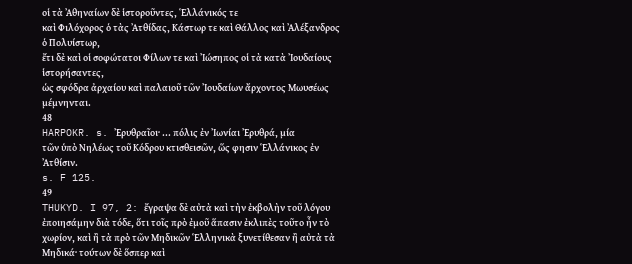οἱ τὰ Ἀθηναίων δὲ ἱστοροῦντες, Ἑλλάνικός τε
καὶ Φιλόχορος ὁ τὰς Ἀτθίδας, Κάστωρ τε καὶ Θάλλος καὶ Ἀλέξανδρος ὁ Πολυίστωρ,
ἔτι δὲ καὶ οἱ σοφώτατοι Φίλων τε καὶ Ἰώσηπος οἱ τὰ κατὰ Ἰουδαίους ἱστορήσαντες,
ὡς σφόδρα ἀρχαίου καὶ παλαιοῦ τῶν Ἰουδαίων ἄρχοντος Μωυσέως μέμνηνται.
48
HARPOKR. s. Ἐρυθραῖοι· ... πόλις ἐν Ἰωνίαι Ἐρυθρά, μία
τῶν ὑπὸ Νηλέως τοῦ Κόδρου κτισθεισῶν, ὥς φησιν Ἑλλάνικος ἐν Ἀτθίσιν.
s. F 125.
49
THUKYD. I 97, 2: ἔγραψα δὲ αὐτὰ καὶ τὴν ἐκβολὴν τοῦ λόγου
ἐποιησάμην διὰ τόδε, ὅτι τοῖς πρὸ ἐμοῦ ἅπασιν ἐκλιπὲς τοῦτο ἦν τὸ
χωρίον, καὶ ἢ τὰ πρὸ τῶν Μηδικῶν Ἑλληνικὰ ξυνετίθεσαν ἢ αὐτὰ τὰ
Μηδικά· τούτων δὲ ὅσπερ καὶ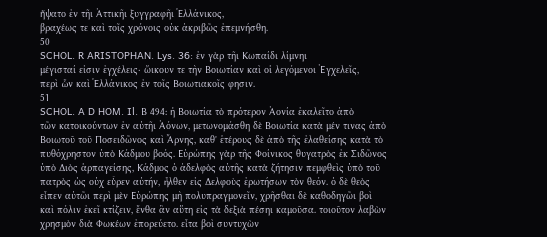ἥψατο ἐν τῆι Ἀττικῆι ξυγγραφῆι Ἑλλάνικος,
βραχέως τε καὶ τοῖς χρόνοις οὐκ ἀκριβῶς ἐπεμνήσθη.
50
SCHOL. R ARISTOPHAN. Lys. 36: ἐν γὰρ τῆι Κωπαίδι λίμνηι
μέγισταί εἰσιν ἐγχέλεις· ὤικουν τε τὴν Βοιωτίαν καὶ οἱ λεγόμενοι Ἐγχελεῖς,
περὶ ὧν καὶ Ἑλλάνικος ἐν τοῖς Βοιωτιακοῖς φησιν.
51
SCHOL. A D HOM. Il. Β 494: ἡ Βοιωτία τὸ πρότερον Ἀονία ἐκαλεῖτο ἀπὸ
τῶν κατοικούντων ἐν αὐτῆι Ἀόνων, μετωνομάσθη δὲ Βοιωτία κατὰ μέν τινας ἀπὸ
Βοιωτοῦ τοῦ Ποσειδῶνος καὶ Ἄρνης, καθ' ἑτέρους δὲ ἀπὸ τῆς ἐλαθείσης κατὰ τὸ
πυθόχρηστον ὑπὸ Κάδμου βοός. Εὐρώπης γὰρ τῆς Φοίνικος θυγατρὸς ἐκ Σιδῶνος
ὑπὸ Διὸς ἁρπαγείσης, Κάδμος ὁ ἀδελφὸς αὐτῆς κατὰ ζήτησιν πεμφθεὶς ὑπὸ τοῦ
πατρὸς ὡς οὐχ εὗρεν αὐτήν, ἦλθεν εἰς Δελφοὺς ἐρωτήσων τὸν θεόν. ὁ δὲ θεὸς
εἶπεν αὐτῶι περὶ μὲν Εὐρώπης μὴ πολυπραγμονεῖν, χρῆσθαι δὲ καθοδηγῶι βοὶ
καὶ πόλιν ἐκεῖ κτίζειν, ἔνθα ἂν αὕτη εἰς τὰ δεξιὰ πέσηι καμοῦσα. τοιοῦτον λαβὼν
χρησμὸν διὰ Φωκέων ἐπορεύετο. εἶτα βοὶ συντυχὼν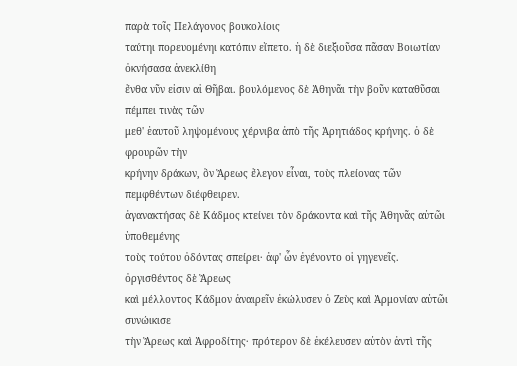παρὰ τοῖς Πελάγονος βουκολίοις
ταύτηι πορευομένηι κατόπιν εἵπετο. ἡ δὲ διεξιοῦσα πᾶσαν Βοιωτίαν ὀκνήσασα ἀνεκλίθη
ἔνθα νῦν εἰσιν αἱ Θῆβαι. βουλόμενος δὲ Ἀθηνᾶι τὴν βοῦν καταθῦσαι πέμπει τινὰς τῶν
μεθ' ἑαυτοῦ ληψομένους χέρνιβα ἀπὸ τῆς Ἀρητιάδος κρήνης. ὁ δὲ φρουρῶν τὴν
κρήνην δράκων, ὃν Ἄρεως ἔλεγον εἶναι, τοὺς πλείονας τῶν πεμφθέντων διέφθειρεν.
ἀγανακτήσας δὲ Κάδμος κτείνει τὸν δράκοντα καὶ τῆς Ἀθηνᾶς αὐτῶι ὑποθεμένης
τοὺς τούτου ὀδόντας σπείρει· ἀφ' ὧν ἐγένοντο οἱ γηγενεῖς. ὀργισθέντος δὲ Ἄρεως
καὶ μέλλοντος Κάδμον ἀναιρεῖν ἐκώλυσεν ὁ Ζεὺς καὶ Ἁρμονίαν αὐτῶι συνώικισε
τὴν Ἄρεως καὶ Ἀφροδίτης· πρότερον δὲ ἐκέλευσεν αὐτὸν ἀντὶ τῆς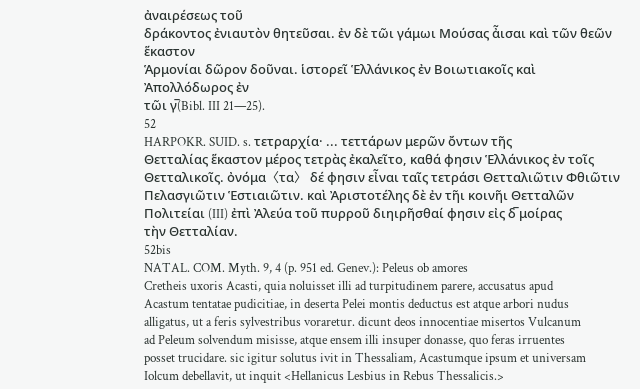ἀναιρέσεως τοῦ
δράκοντος ἐνιαυτὸν θητεῦσαι. ἐν δὲ τῶι γάμωι Μούσας ἆισαι καὶ τῶν θεῶν ἕκαστον
Ἁρμονίαι δῶρον δοῦναι. ἱστορεῖ Ἑλλάνικος ἐν Βοιωτιακοῖς καὶ Ἀπολλόδωρος ἐν
τῶι γ̅(Bibl. III 21—25).
52
HARPOKR. SUID. s. τετραρχία· ... τεττάρων μερῶν ὄντων τῆς
Θετταλίας ἕκαστον μέρος τετρὰς ἐκαλεῖτο, καθά φησιν Ἑλλάνικος ἐν τοῖς
Θετταλικοῖς. ὀνόμα〈τα〉 δέ φησιν εἶναι ταῖς τετράσι Θετταλιῶτιν Φθιῶτιν
Πελασγιῶτιν Ἑστιαιῶτιν. καὶ Ἀριστοτέλης δὲ ἐν τῆι κοινῆι Θετταλῶν
Πολιτείαι (III) ἐπὶ Ἀλεύα τοῦ πυρροῦ διηιρῆσθαί φησιν εἰς δ̅ μοίρας
τὴν Θετταλίαν.
52bis
NATAL. COM. Myth. 9, 4 (p. 951 ed. Genev.): Peleus ob amores
Cretheis uxoris Acasti, quia noluisset illi ad turpitudinem parere, accusatus apud
Acastum tentatae pudicitiae, in deserta Pelei montis deductus est atque arbori nudus
alligatus, ut a feris sylvestribus voraretur. dicunt deos innocentiae misertos Vulcanum
ad Peleum solvendum misisse, atque ensem illi insuper donasse, quo feras irruentes
posset trucidare. sic igitur solutus ivit in Thessaliam, Acastumque ipsum et universam
Iolcum debellavit, ut inquit <Hellanicus Lesbius in Rebus Thessalicis.>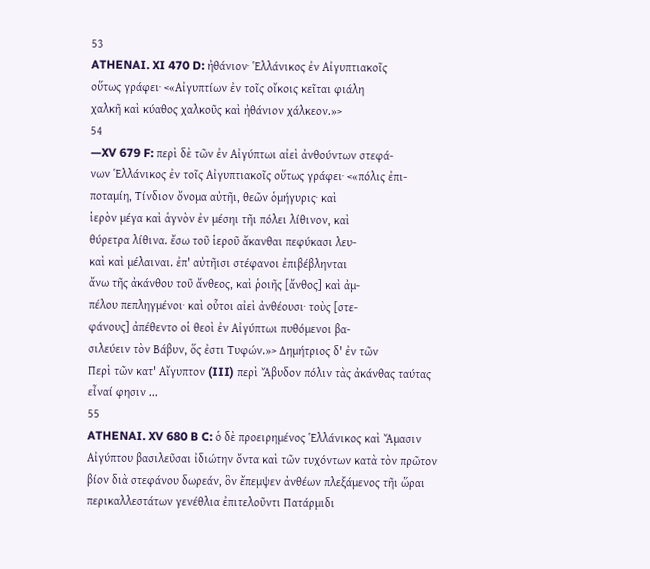53
ATHENAI. XI 470 D: ἠθάνιον· Ἑλλάνικος ἐν Αἰγυπτιακοῖς
οὕτως γράφει· <«Αἰγυπτίων ἐν τοῖς οἴκοις κεῖται φιάλη
χαλκῆ καὶ κύαθος χαλκοῦς καὶ ἠθάνιον χάλκεον.»>
54
—XV 679 F: περὶ δὲ τῶν ἐν Αἰγύπτωι αἰεὶ ἀνθούντων στεφά-
νων Ἑλλάνικος ἐν τοῖς Αἰγυπτιακοῖς οὕτως γράφει· <«πόλις ἐπι-
ποταμίη, Τίνδιον ὄνομα αὐτῆι, θεῶν ὁμήγυρις· καὶ
ἱερὸν μέγα καὶ ἁγνὸν ἐν μέσηι τῆι πόλει λίθινον, καὶ
θύρετρα λίθινα. ἔσω τοῦ ἱεροῦ ἄκανθαι πεφύκασι λευ-
καὶ καὶ μέλαιναι. ἐπ' αὐτῆισι στέφανοι ἐπιβέβληνται
ἄνω τῆς ἀκάνθου τοῦ ἄνθεος, καὶ ῥοιῆς [ἄνθος] καὶ ἀμ-
πέλου πεπληγμένοι· καὶ οὗτοι αἰεὶ ἀνθέουσι· τοὺς [στε-
φάνους] ἀπέθεντο οἱ θεοὶ ἐν Αἰγύπτωι πυθόμενοι βα-
σιλεύειν τὸν Βάβυν, ὅς ἐστι Τυφών.»> Δημήτριος δ' ἐν τῶν
Περὶ τῶν κατ' Αἴγυπτον (III) περὶ Ἄβυδον πόλιν τὰς ἀκάνθας ταύτας
εἶναί φησιν ...
55
ATHENAI. XV 680 B C: ὁ δὲ προειρημένος Ἑλλάνικος καὶ Ἄμασιν
Αἰγύπτου βασιλεῦσαι ἰδιώτην ὄντα καὶ τῶν τυχόντων κατὰ τὸν πρῶτον
βίον διὰ στεφάνου δωρεάν, ὃν ἔπεμψεν ἀνθέων πλεξάμενος τῆι ὥραι
περικαλλεστάτων γενέθλια ἐπιτελοῦντι Πατάρμιδι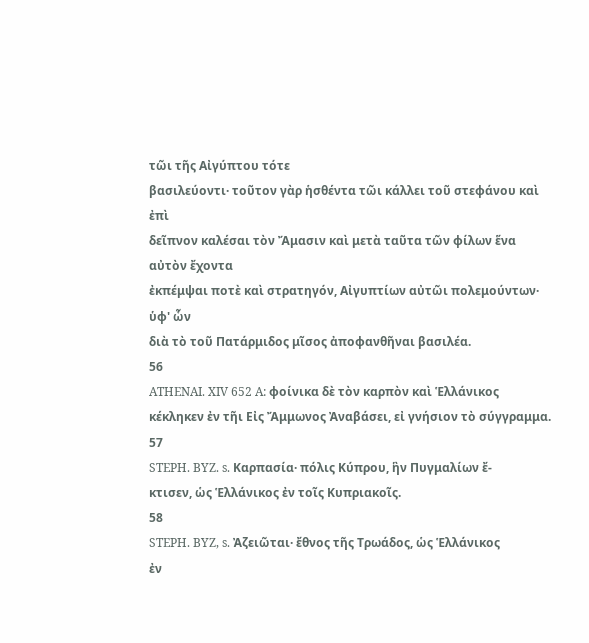τῶι τῆς Αἰγύπτου τότε
βασιλεύοντι· τοῦτον γὰρ ἡσθέντα τῶι κάλλει τοῦ στεφάνου καὶ ἐπὶ
δεῖπνον καλέσαι τὸν Ἄμασιν καὶ μετὰ ταῦτα τῶν φίλων ἕνα αὐτὸν ἔχοντα
ἐκπέμψαι ποτὲ καὶ στρατηγόν, Αἰγυπτίων αὐτῶι πολεμούντων· ὑφ' ὧν
διὰ τὸ τοῦ Πατάρμιδος μῖσος ἀποφανθῆναι βασιλέα.
56
ATHENAI. XIV 652 A: φοίνικα δὲ τὸν καρπὸν καὶ Ἑλλάνικος
κέκληκεν ἐν τῆι Εἰς Ἄμμωνος Ἀναβάσει, εἰ γνήσιον τὸ σύγγραμμα.
57
STEPH. BYZ. s. Καρπασία· πόλις Κύπρου, ἣν Πυγμαλίων ἔ-
κτισεν, ὡς Ἑλλάνικος ἐν τοῖς Κυπριακοῖς.
58
STEPH. BYZ, s. Ἀζειῶται· ἔθνος τῆς Τρωάδος, ὡς Ἑλλάνικος
ἐν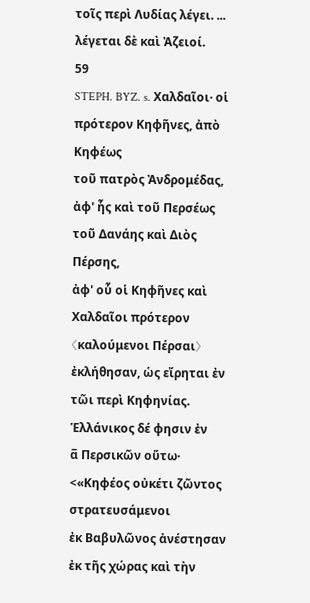τοῖς περὶ Λυδίας λέγει. ... λέγεται δὲ καὶ Ἀζειοί.
59
STEPH. BYZ. s. Χαλδαῖοι· οἱ πρότερον Κηφῆνες, ἀπὸ Κηφέως
τοῦ πατρὸς Ἀνδρομέδας, ἀφ' ἧς καὶ τοῦ Περσέως τοῦ Δανάης καὶ Διὸς Πέρσης,
ἀφ' οὗ οἱ Κηφῆνες καὶ Χαλδαῖοι πρότερον 〈καλούμενοι Πέρσαι〉
ἐκλήθησαν, ὡς εἴρηται ἐν τῶι περὶ Κηφηνίας. Ἑλλάνικος δέ φησιν ἐν
α̅ Περσικῶν οὕτω· <«Κηφέος οὐκέτι ζῶντος στρατευσάμενοι
ἐκ Βαβυλῶνος ἀνέστησαν ἐκ τῆς χώρας καὶ τὴν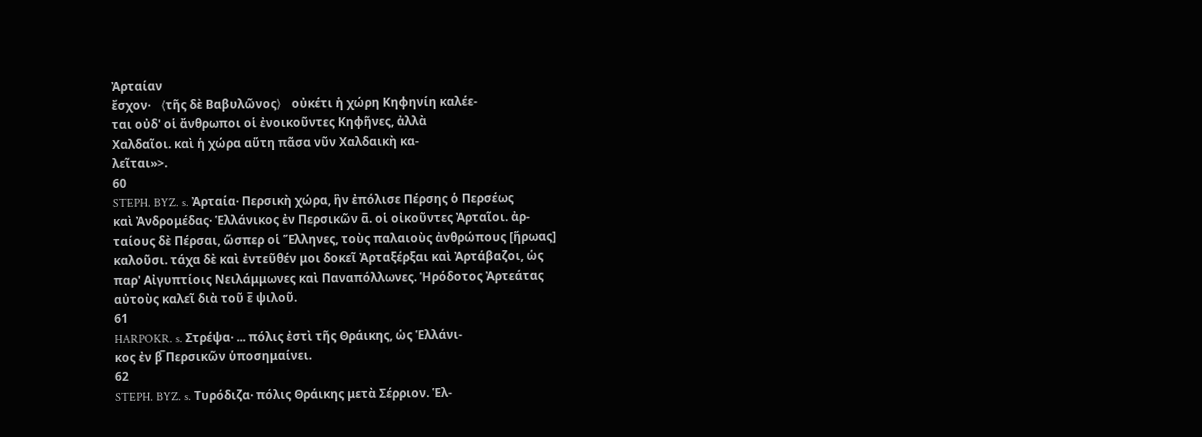Ἀρταίαν
ἔσχον· 〈τῆς δὲ Βαβυλῶνος〉 οὐκέτι ἡ χώρη Κηφηνίη καλέε-
ται οὐδ' οἱ ἄνθρωποι οἱ ἐνοικοῦντες Κηφῆνες, ἀλλὰ
Χαλδαῖοι. καὶ ἡ χώρα αὕτη πᾶσα νῦν Χαλδαικὴ κα-
λεῖται»>.
60
STEPH. BYZ. s. Ἀρταία· Περσικὴ χώρα, ἣν ἐπόλισε Πέρσης ὁ Περσέως
καὶ Ἀνδρομέδας· Ἑλλάνικος ἐν Περσικῶν α̅. οἱ οἰκοῦντες Ἀρταῖοι. ἀρ-
ταίους δὲ Πέρσαι, ὥσπερ οἱ Ἕλληνες, τοὺς παλαιοὺς ἀνθρώπους [ἥρωας]
καλοῦσι. τάχα δὲ καὶ ἐντεῦθέν μοι δοκεῖ Ἀρταξέρξαι καὶ Ἀρτάβαζοι, ὡς
παρ' Αἰγυπτίοις Νειλάμμωνες καὶ Παναπόλλωνες. Ἡρόδοτος Ἀρτεάτας
αὐτοὺς καλεῖ διὰ τοῦ ε̅ ψιλοῦ.
61
HARPOKR. s. Στρέψα· ... πόλις ἐστὶ τῆς Θράικης, ὡς Ἑλλάνι-
κος ἐν β̅ Περσικῶν ὑποσημαίνει.
62
STEPH. BYZ. s. Τυρόδιζα· πόλις Θράικης μετὰ Σέρριον. Ἑλ-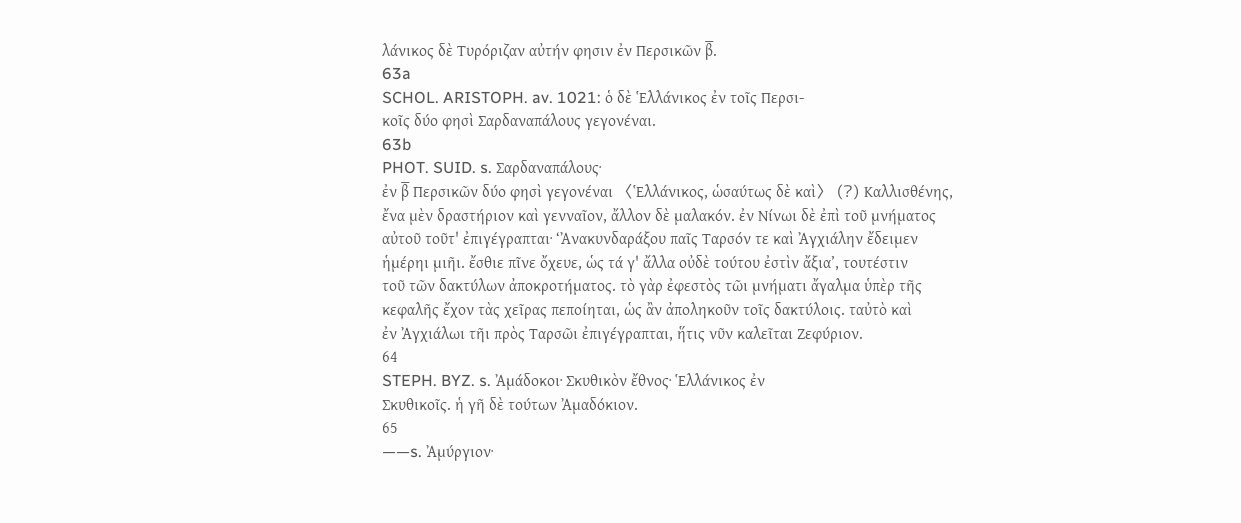λάνικος δὲ Τυρόριζαν αὐτήν φησιν ἐν Περσικῶν β̅.
63a
SCHOL. ARISTOPH. av. 1021: ὁ δὲ Ἑλλάνικος ἐν τοῖς Περσι-
κοῖς δύο φησὶ Σαρδαναπάλους γεγονέναι.
63b
PHOT. SUID. s. Σαρδαναπάλους·
ἐν β̅ Περσικῶν δύο φησὶ γεγονέναι 〈Ἑλλάνικος, ὡσαύτως δὲ καὶ〉 (?) Καλλισθένης,
ἔνα μὲν δραστήριον καὶ γενναῖον, ἄλλον δὲ μαλακόν. ἐν Νίνωι δὲ ἐπὶ τοῦ μνήματος
αὐτοῦ τοῦτ' ἐπιγέγραπται· ‘Ἀνακυνδαράξου παῖς Ταρσόν τε καὶ Ἀγχιάλην ἔδειμεν
ἡμέρηι μιῆι. ἔσθιε πῖνε ὄχευε, ὡς τά γ' ἄλλα οὐδὲ τούτου ἐστὶν ἄξια’, τουτέστιν
τοῦ τῶν δακτύλων ἀποκροτήματος. τὸ γὰρ ἐφεστὸς τῶι μνήματι ἄγαλμα ὑπὲρ τῆς
κεφαλῆς ἔχον τὰς χεῖρας πεποίηται, ὡς ἂν ἀποληκοῦν τοῖς δακτύλοις. ταὐτὸ καὶ
ἐν Ἀγχιάλωι τῆι πρὸς Ταρσῶι ἐπιγέγραπται, ἥτις νῦν καλεῖται Ζεφύριον.
64
STEPH. BYZ. s. Ἀμάδοκοι· Σκυθικὸν ἔθνος· Ἑλλάνικος ἐν
Σκυθικοῖς. ἡ γῆ δὲ τούτων Ἀμαδόκιον.
65
——s. Ἀμύργιον·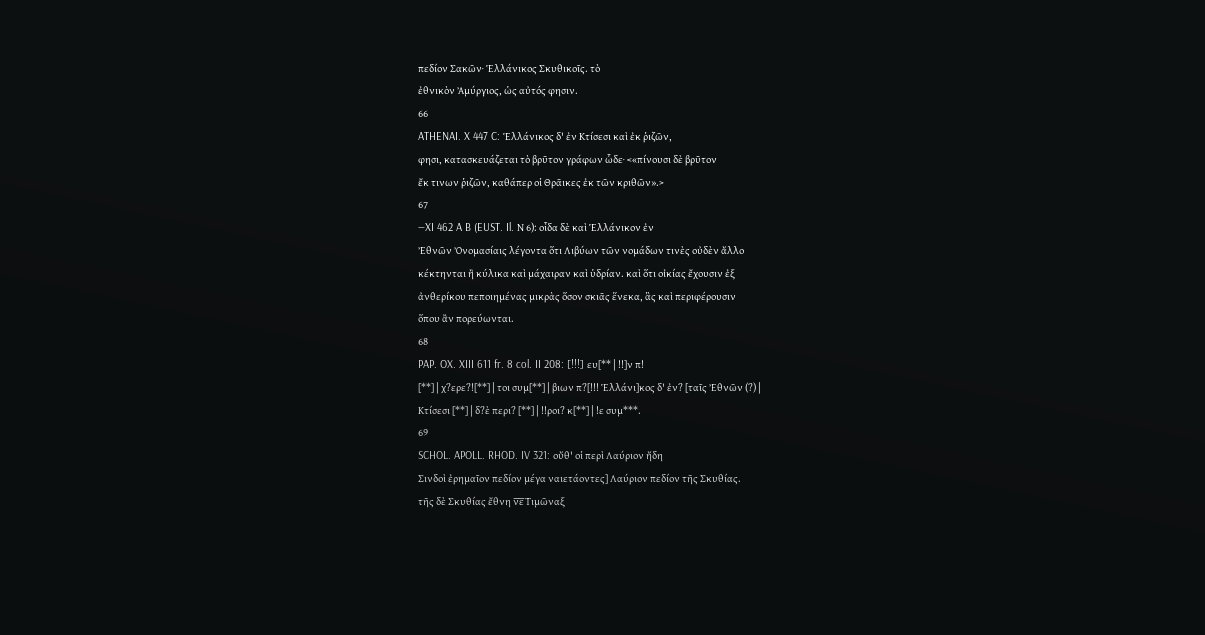πεδίον Σακῶν· Ἑλλάνικος Σκυθικοῖς. τὸ
ἐθνικὸν Ἀμύργιος, ὡς αὐτός φησιν.
66
ATHENAI. X 447 C: Ἑλλάνικος δ' ἐν Κτίσεσι καὶ ἐκ ῥιζῶν,
φησι, κατασκευάζεται τὸ βρῦτον γράφων ὧδε· <«πίνουσι δὲ βρῦτον
ἔκ τινων ῥιζῶν, καθάπερ οἱ Θρᾶικες ἐκ τῶν κριθῶν».>
67
—XI 462 A B (EUST. Il. Ν 6): οἶδα δὲ καὶ Ἑλλάνικον ἐν
Ἐθνῶν Ὀνομασίαις λέγοντα ὅτι Λιβύων τῶν νομάδων τινὲς οὐδὲν ἄλλο
κέκτηνται ἢ κύλικα καὶ μάχαιραν καὶ ὑδρίαν. καὶ ὅτι οἰκίας ἔχουσιν ἐξ
ἀνθερίκου πεποιημένας μικρὰς ὅσον σκιᾶς ἕνεκα, ἃς καὶ περιφέρουσιν
ὅπου ἂν πορεύωνται.
68
PAP. OX. XIII 611 fr. 8 col. II 208: [!!!] ευ[** | !!]ν π!
[**] | χ?ερε?![**] | τοι συμ[**] | βιων π?[!!! Ἑλλάνι]κος δ' ἐν? [ταῖς Ἐθνῶν (?) |
Κτίσεσι [**] | δ?ὲ περι? [**] | !!ροι? κ[**] | !ε συμ***.
69
SCHOL. APOLL. RHOD. IV 321: οὔθ' οἱ περὶ Λαύριον ἤδη
Σινδοὶ ἐρημαῖον πεδίον μέγα ναιετάοντες] Λαύριον πεδίον τῆς Σκυθίας.
τῆς δὲ Σκυθίας ἔθνη ν̅ε̅ Τιμῶναξ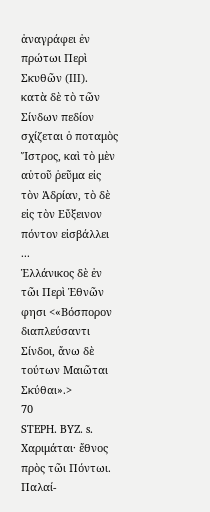ἀναγράφει ἐν πρώτωι Περὶ Σκυθῶν (III).
κατὰ δὲ τὸ τῶν Σίνδων πεδίον σχίζεται ὁ ποταμὸς Ἴστρος, καὶ τὸ μὲν
αὐτοῦ ῥεῦμα εἰς τὸν Ἀδρίαν, τὸ δὲ εἰς τὸν Εὔξεινον πόντον εἰσβάλλει ...
Ἑλλάνικος δὲ ἐν τῶι Περὶ Ἐθνῶν φησι <«Βόσπορον διαπλεύσαντι
Σίνδοι, ἄνω δὲ τούτων Μαιῶται Σκύθαι».>
70
STEPH. BYZ. s. Χαριμάται· ἔθνος πρὸς τῶι Πόντωι. Παλαί-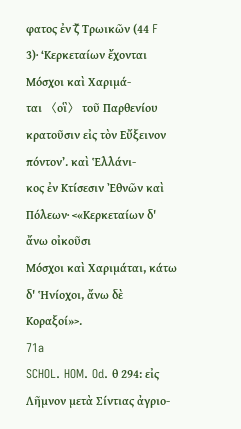φατος ἐν ζ̅ Τρωικῶν (44 F 3)· ‘Κερκεταίων ἔχονται Μόσχοι καὶ Χαριμά-
ται 〈οἳ〉 τοῦ Παρθενίου κρατοῦσιν εἰς τὸν Εὔξεινον πόντον’. καὶ Ἑλλάνι-
κος ἐν Κτίσεσιν Ἐθνῶν καὶ Πόλεων· <«Κερκεταίων δ' ἄνω οἰκοῦσι
Μόσχοι καὶ Χαριμάται, κάτω δ' Ἡνίοχοι, ἄνω δὲ Κοραξοί»>.
71a
SCHOL. HOM. Od. θ 294: εἰς Λῆμνον μετὰ Σίντιας ἀγριο-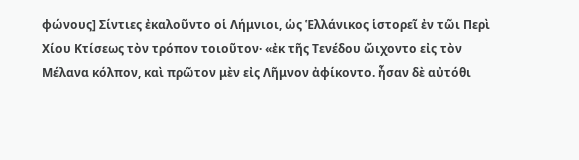φώνους] Σίντιες ἐκαλοῦντο οἱ Λήμνιοι, ὡς Ἑλλάνικος ἱστορεῖ ἐν τῶι Περὶ
Χίου Κτίσεως τὸν τρόπον τοιοῦτον· «ἐκ τῆς Τενέδου ὤιχοντο εἰς τὸν
Μέλανα κόλπον, καὶ πρῶτον μὲν εἰς Λῆμνον ἀφίκοντο. ἦσαν δὲ αὐτόθι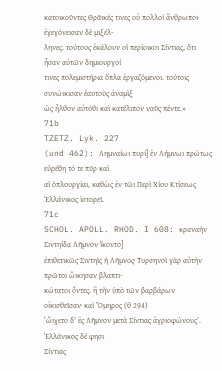κατοικοῦντες Θρᾶικές τινες οὐ πολλοὶ ἄνθρωποι· ἐγεγόνεισαν δὲ μιξέλ-
ληνες. τούτους ἐκάλουν οἱ περίοικοι Σίντιας, ὅτι ἦσαν αὐτῶν δημιουργοί
τινες πολεμιστήρια ὅπλα ἐργαζόμενοι. τούτοις συνώικισαν ἑαυτοὺς ἀναμὶξ
ὡς ἦλθον αὐτόθι καὶ κατέλιπον ναῦς πέντε.»
71b
TZETZ. Lyk. 227
(und 462): Λημναίωι πυρί] ἐν Λήμνωι πρώτως εὑρέθη τό τε πῦρ καὶ
αἱ ὁπλουργίαι, καθὼς ἐν τῶι Περὶ Χίου Κτίσεως Ἑλλάνικος ἱστορεῖ.
71c
SCHOL. APOLL. RHOD. I 608: κραναὴν Σιντηίδα Λῆμνον ἵκοντο]
ἐπιθετικῶς Σιντηὶς ἡ Λῆμνος· Τυρσηνοὶ γὰρ αὐτὴν πρῶτοι ὤικησαν βλαπτι-
κώτατοι ὄντες. ἢ τὴν ὑπὸ τῶν βαρβάρων οἰκισθεῖσαν· καὶ Ὅμηρος (θ 294)
‘ὤιχετο δ' ἐς Λῆμνον μετὰ Σίντιας ἀγριοφώνους’. Ἑλλάνικος δέ φησι
Σίντιας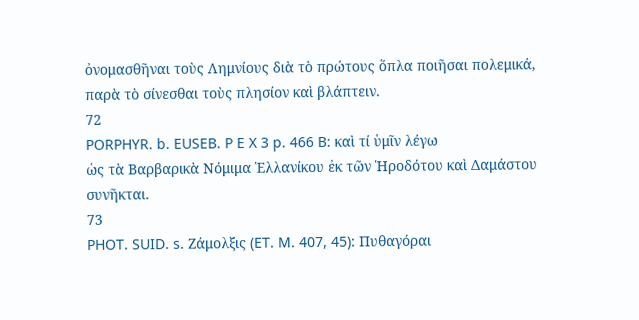ὀνομασθῆναι τοὺς Λημνίους διὰ τὸ πρώτους ὅπλα ποιῆσαι πολεμικά,
παρὰ τὸ σίνεσθαι τοὺς πλησίον καὶ βλάπτειν.
72
PORPHYR. b. EUSEB. P E X 3 p. 466 B: καὶ τί ὑμῖν λέγω
ὡς τὰ Βαρβαρικὰ Νόμιμα Ἑλλανίκου ἐκ τῶν Ἡροδότου καὶ Δαμάστου
συνῆκται.
73
PHOT. SUID. s. Ζάμολξις (ET. M. 407, 45): Πυθαγόραι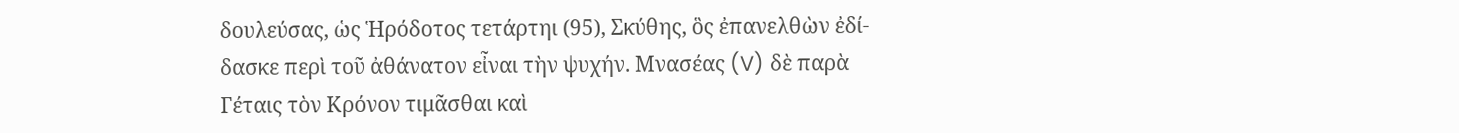δουλεύσας, ὡς Ἡρόδοτος τετάρτηι (95), Σκύθης, ὃς ἐπανελθὼν ἐδί-
δασκε περὶ τοῦ ἀθάνατον εἶναι τὴν ψυχήν. Μνασέας (V) δὲ παρὰ
Γέταις τὸν Κρόνον τιμᾶσθαι καὶ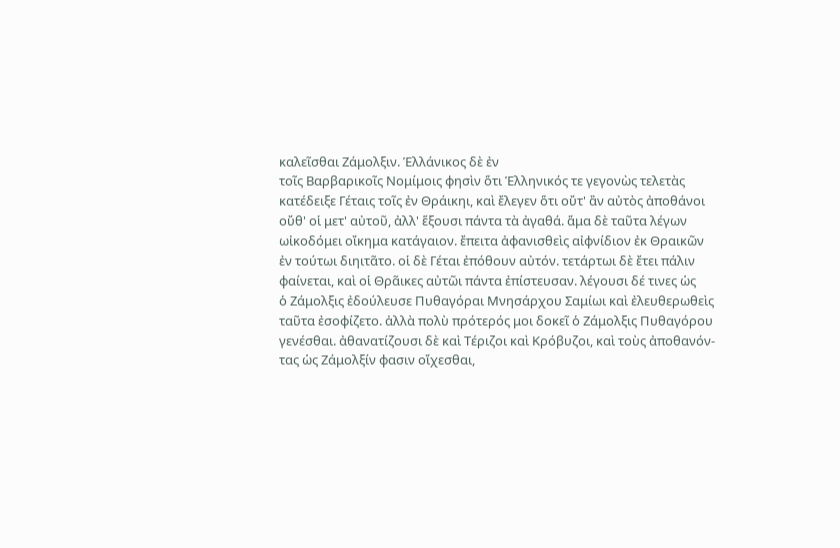καλεῖσθαι Ζάμολξιν. Ἑλλάνικος δὲ ἐν
τοῖς Βαρβαρικοῖς Νομίμοις φησὶν ὅτι Ἑλληνικός τε γεγονὼς τελετὰς
κατέδειξε Γέταις τοῖς ἐν Θράικηι, καὶ ἔλεγεν ὅτι οὔτ' ἂν αὐτὸς ἀποθάνοι
οὔθ' οἱ μετ' αὐτοῦ, ἀλλ' ἕξουσι πάντα τὰ ἀγαθά. ἅμα δὲ ταῦτα λέγων
ωἰκοδόμει οἴκημα κατάγαιον. ἔπειτα ἀφανισθεὶς αἰφνίδιον ἐκ Θραικῶν
ἐν τούτωι διηιτᾶτο. οἱ δὲ Γέται ἐπόθουν αὐτόν. τετάρτωι δὲ ἔτει πάλιν
φαίνεται, καὶ οἱ Θρᾶικες αὐτῶι πάντα ἐπίστευσαν. λέγουσι δέ τινες ὡς
ὁ Ζάμολξις ἐδούλευσε Πυθαγόραι Μνησάρχου Σαμίωι καὶ ἐλευθερωθεὶς
ταῦτα ἐσοφίζετο. ἀλλὰ πολὺ πρότερός μοι δοκεῖ ὁ Ζάμολξις Πυθαγόρου
γενέσθαι. ἀθανατίζουσι δὲ καὶ Τέριζοι καὶ Κρόβυζοι, καὶ τοὺς ἀποθανόν-
τας ὡς Ζάμολξίν φασιν οἴχεσθαι,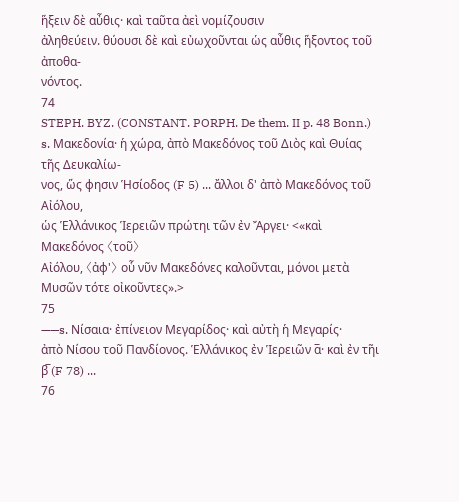ἥξειν δὲ αὖθις· καὶ ταῦτα ἀεὶ νομίζουσιν
ἀληθεύειν. θύουσι δὲ καὶ εὐωχοῦνται ὡς αὖθις ἥξοντος τοῦ ἀποθα-
νόντος.
74
STEPH. BYZ. (CONSTANT. PORPH. De them. II p. 48 Bonn.)
s. Μακεδονία· ἡ χώρα, ἀπὸ Μακεδόνος τοῦ Διὸς καὶ Θυίας τῆς Δευκαλίω-
νος, ὥς φησιν Ἡσίοδος (F 5) ... ἄλλοι δ' ἀπὸ Μακεδόνος τοῦ Αἰόλου,
ὡς Ἑλλάνικος Ἱερειῶν πρώτηι τῶν ἐν Ἄργει· <«καὶ Μακεδόνος 〈τοῦ〉
Αἰόλου, 〈ἀφ'〉 οὗ νῦν Μακεδόνες καλοῦνται, μόνοι μετὰ
Μυσῶν τότε οἰκοῦντες».>
75
——s. Νίσαια· ἐπίνειον Μεγαρίδος· καὶ αὐτὴ ἡ Μεγαρίς·
ἀπὸ Νίσου τοῦ Πανδίονος. Ἑλλάνικος ἐν Ἱερειῶν α̅· καὶ ἐν τῆι β̅ (F 78) ...
76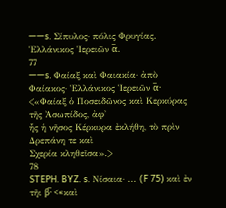——s. Σίπυλος· πόλις Φρυγίας. Ἑλλάνικος Ἱερειῶν α̅.
77
——s. Φαίαξ καὶ Φαιακία· ἀπὸ Φαίακος· Ἑλλάνικος Ἱερειῶν α̅·
<«Φαίαξ ὁ Ποσειδῶνος καὶ Κερκύρας τῆς Ἀσωπίδος, ἀφ'
ἧς ἡ νῆσος Κέρκυρα ἐκλήθη, τὸ πρὶν Δρεπάνη τε καὶ
Σχερία κληθεῖσα».>
78
STEPH. BYZ. s. Νίσαια· ... (F 75) καὶ ἐν τῆι β̅· <«καὶ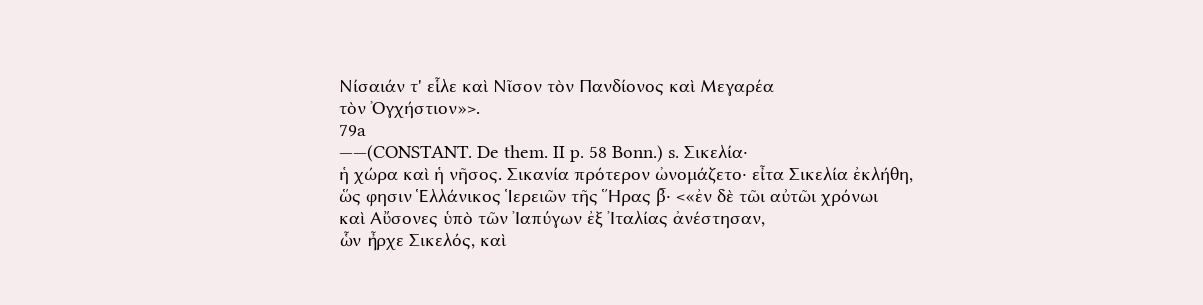Νίσαιάν τ' εἷλε καὶ Νῖσον τὸν Πανδίονος καὶ Μεγαρέα
τὸν Ὀγχήστιον»>.
79a
——(CONSTANT. De them. II p. 58 Bonn.) s. Σικελία·
ἡ χώρα καὶ ἡ νῆσος. Σικανία πρότερον ὠνομάζετο· εἶτα Σικελία ἐκλήθη,
ὥς φησιν Ἑλλάνικος Ἱερειῶν τῆς Ἥρας β̅· <«ἐν δὲ τῶι αὐτῶι χρόνωι
καὶ Αὔσονες ὑπὸ τῶν Ἰαπύγων ἐξ Ἰταλίας ἀνέστησαν,
ὧν ἦρχε Σικελός, καὶ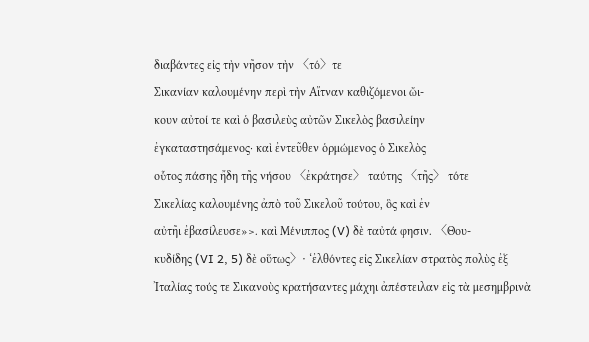διαβάντες εἰς τὴν νῆσον τὴν 〈τό〉τε
Σικανίαν καλουμένην περὶ τὴν Αἴτναν καθιζόμενοι ὤι-
κουν αὐτοί τε καὶ ὁ βασιλεὺς αὐτῶν Σικελὸς βασιλείην
ἐγκαταστησάμενος· καὶ ἐντεῦθεν ὁρμώμενος ὁ Σικελὸς
οὗτος πάσης ἤδη τῆς νήσου 〈ἐκράτησε〉 ταύτης 〈τῆς〉 τότε
Σικελίας καλουμένης ἀπὸ τοῦ Σικελοῦ τούτου, ὃς καὶ ἐν
αὐτῆι ἐβασίλευσε»>. καὶ Μένιππος (V) δὲ ταὐτά φησιν. 〈Θου-
κυδίδης (VI 2, 5) δὲ οὕτως〉· ‘ἐλθόντες εἰς Σικελίαν στρατὸς πολὺς ἐξ
Ἰταλίας τούς τε Σικανοὺς κρατήσαντες μάχηι ἀπέστειλαν εἰς τὰ μεσημβρινὰ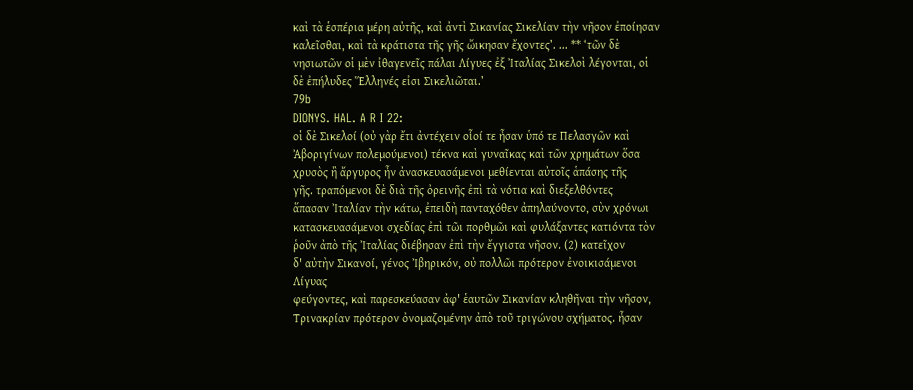καὶ τὰ ἑσπέρια μέρη αὐτῆς, καὶ ἀντὶ Σικανίας Σικελίαν τὴν νῆσον ἐποίησαν
καλεῖσθαι, καὶ τὰ κράτιστα τῆς γῆς ὤικησαν ἔχοντες’. ... ** ‘τῶν δὲ
νησιωτῶν οἱ μὲν ἰθαγενεῖς πάλαι Λίγυες ἐξ Ἰταλίας Σικελοὶ λέγονται, οἱ
δὲ ἐπήλυδες Ἕλληνές εἰσι Σικελιῶται.’
79b
DIONYS. HAL. A R I 22:
οἱ δὲ Σικελοί (οὐ γὰρ ἔτι ἀντέχειν οἷοί τε ἦσαν ὑπό τε Πελασγῶν καὶ
Ἀβοριγίνων πολεμούμενοι) τέκνα καὶ γυναῖκας καὶ τῶν χρημάτων ὅσα
χρυσὸς ἢ ἄργυρος ἦν ἀνασκευασάμενοι μεθίενται αὐτοῖς ἁπάσης τῆς
γῆς. τραπόμενοι δὲ διὰ τῆς ὀρεινῆς ἐπὶ τὰ νότια καὶ διεξελθόντες
ἅπασαν Ἰταλίαν τὴν κάτω, ἐπειδὴ πανταχόθεν ἀπηλαύνοντο, σὺν χρόνωι
κατασκευασάμενοι σχεδίας ἐπὶ τῶι πορθμῶι καὶ φυλάξαντες κατιόντα τὸν
ῥοῦν ἀπὸ τῆς Ἰταλίας διέβησαν ἐπὶ τὴν ἔγγιστα νῆσον. (2) κατεῖχον
δ' αὐτὴν Σικανοί, γένος Ἰβηρικόν, οὐ πολλῶι πρότερον ἐνοικισάμενοι Λίγυας
φεύγοντες, καὶ παρεσκεύασαν ἀφ' ἑαυτῶν Σικανίαν κληθῆναι τὴν νῆσον,
Τρινακρίαν πρότερον ὀνομαζομένην ἀπὸ τοῦ τριγώνου σχήματος. ἦσαν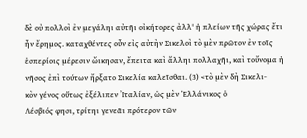δὲ οὐ πολλοὶ ἐν μεγάληι αὐτῆι οἰκήτορες ἀλλ' ἡ πλείων τῆς χώρας ἔτι
ἦν ἔρημος. καταχθέντες οὖν εἰς αὐτὴν Σικελοὶ τὸ μὲν πρῶτον ἐν τοῖς
ἑσπερίοις μέρεσιν ὤικησαν, ἔπειτα καὶ ἄλληι πολλαχῆι, καὶ τοὔνομα ἡ
νῆσος ἐπὶ τούτων ἤρξατο Σικελία καλεῖσθαι. (3) <τὸ μὲν δὴ Σικελι-
κὸν γένος οὕτως ἐξέλιπεν Ἰταλίαν, ὡς μὲν Ἑλλάνικος ὁ
Λέσβιός φησι, τρίτηι γενεᾶι πρότερον τῶν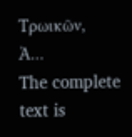Τρωικῶν,
Ἀ…
The complete text is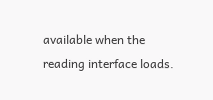available when the reading interface loads.